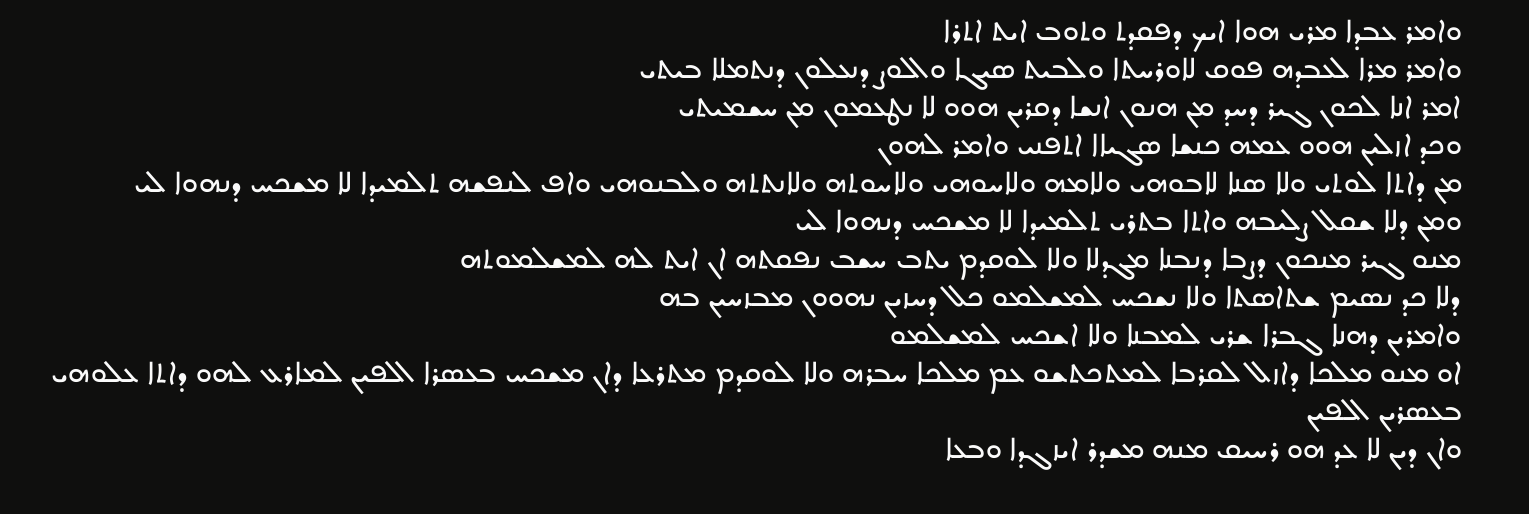ܘܐܡܪ ܥܒܕܐ ܡܪܝ ܗܘܐ ܐܝܟ ܕܦܩܕܬ ܘܬܘܒ ܐܝܬ ܐܬܪܐ
ܘܐܡܪ ܡܪܐ ܠܥܒܕܗ ܦܘܩ ܠܐܘܪܚܬܐ ܘܠܒܝܬ ܣܝܓܐ ܘܐܠܘܨ ܕܢܥܠܘܢ ܕܢܬܡܠܐ ܒܝܬܝ
ܐܡܪ ܐܢܐ ܠܟܘܢ ܓܝܪ ܕܚܕ ܡܢ ܗܢܘܢ ܐܢܫܐ ܕܩܪܝܢ ܗܘܘ ܠܐ ܢܛܥܡܘܢ ܡܢ ܚܫܡܝܬܝ
ܘܟܕ ܐܙܠܝܢ ܗܘܘ ܥܡܗ ܟܢܫܐ ܣܓܝܐܐ ܐܬܦܢܝ ܘܐܡܪ ܠܗܘܢ
ܡܢ ܕܐܬܐ ܠܘܬܝ ܘܠܐ ܣܢܐ ܠܐܒܘܗܝ ܘܠܐܡܗ ܘܠܐܚܘܗܝ ܘܠܐܚܘܬܗ ܘܠܐܢܬܬܗ ܘܠܒܢܘܗܝ ܘܐܦ ܠܢܦܫܗ ܬܠܡܝܕܐ ܠܐ ܡܫܟܚ ܕܢܗܘܐ ܠܝ
ܘܡܢ ܕܠܐ ܫܩܠ ܨܠܝܒܗ ܘܐܬܐ ܒܬܪܝ ܬܠܡܝܕܐ ܠܐ ܡܫܟܚ ܕܢܗܘܐ ܠܝ
ܡܢܘ ܓܝܪ ܡܢܟܘܢ ܕܨܒܐ ܕܢܒܢܐ ܡܓܕܠܐ ܘܠܐ ܠܘܩܕܡ ܝܬܒ ܚܫܒ ܢܦܩܬܗ ܐܢ ܐܝܬ ܠܗ ܠܡܫܠܡܘܬܗ
ܕܠܐ ܟܕ ܢܣܝܡ ܫܬܐܣܬܐ ܘܠܐ ܢܫܟܚ ܠܡܫܠܡܘ ܟܠ ܕܚܙܝܢ ܢܗܘܘܢ ܡܒܙܚܝܢ ܒܗ
ܘܐܡܪܝܢ ܕܗܢܐ ܓܒܪܐ ܫܪܝ ܠܡܒܢܐ ܘܠܐ ܐܫܟܚ ܠܡܫܠܡܘ
ܐܘ ܡܢܘ ܡܠܟܐ ܕܐܙܠ ܠܩܪܒܐ ܠܡܬܟܬܫܘ ܥܡ ܡܠܟܐ ܚܒܪܗ ܘܠܐ ܠܘܩܕܡ ܡܬܪܥܐ ܕܐܢ ܡܫܟܚ ܒܥܣܪܐ ܐܠܦܝܢ ܠܡܐܪܥ ܠܗܘ ܕܐܬܐ ܥܠܘܗܝ ܒܥܣܪܝܢ ܐܠܦܝܢ
ܘܐܢ ܕܝܢ ܠܐ ܥܕ ܗܘ ܪܚܝܩ ܡܢܗ ܡܫܕܪ ܐܝܙܓܕܐ ܘܒܥܐ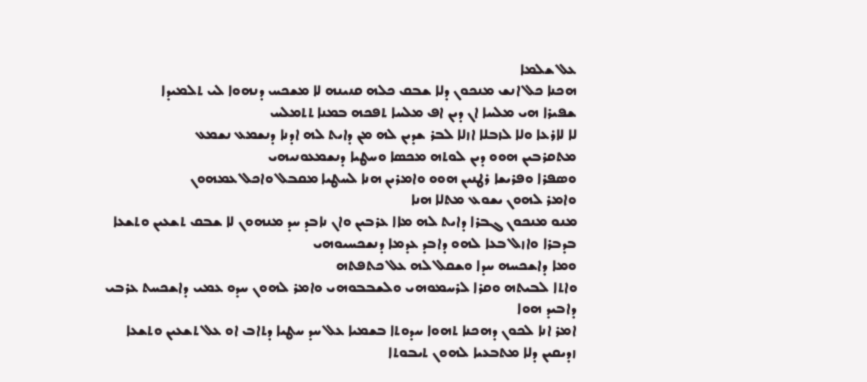ܥܠ ܫܠܡܐ
ܗܟܢܐ ܟܠ ܐܢܫ ܡܢܟܘܢ ܕܠܐ ܫܒܩ ܟܠܗ ܩܢܝܢܗ ܠܐ ܡܫܟܚ ܕܢܗܘܐ ܠܝ ܬܠܡܝܕܐ
ܫܦܝܪܐ ܗܝ ܡܠܚܐ ܐܢ ܕܝܢ ܐܦ ܡܠܚܐ ܬܦܟܗ ܒܡܢܐ ܬܬܡܠܚ
ܠܐ ܠܐܪܥܐ ܘܠܐ ܠܙܒܠܐ ܐܙܠܐ ܠܒܪ ܫܕܝܢ ܠܗ ܡܢ ܕܐܝܬ ܠܗ ܐܕܢܐ ܕܢܫܡܥ ܢܫܡܥ
ܡܬܩܪܒܝܢ ܗܘܘ ܕܝܢ ܠܘܬܗ ܡܟܣܐ ܘܚܛܝܐ ܕܢܫܡܥܘܢܝܗܝ
ܘܣܦܪܐ ܘܦܪܝܫܐ ܪܛܢܝܢ ܗܘܘ ܘܐܡܪܝܢ ܗܢܐ ܠܚܛܝܐ ܡܩܒܠ ܘܐܟܠ ܥܡܗܘܢ
ܘܐܡܪ ܠܗܘܢ ܝܫܘܥ ܡܬܠܐ ܗܢܐ
ܡܢܘ ܡܢܟܘܢ ܓܒܪܐ ܕܐܝܬ ܠܗ ܡܐܐ ܥܪܒܝܢ ܘܐܢ ܢܐܒܕ ܚܕ ܡܢܗܘܢ ܠܐ ܫܒܩ ܬܫܥܝܢ ܘܬܫܥܐ ܒܕܒܪܐ ܘܐܙܠ ܒܥܐ ܠܗܘ ܕܐܒܕ ܥܕܡܐ ܕܢܫܟܚܝܘܗܝ
ܘܡܐ ܕܐܫܟܚܗ ܚܕܐ ܘܫܩܠ ܠܗ ܥܠ ܟܬܦܬܗ
ܘܐܬܐ ܠܒܝܬܗ ܘܩܪܐ ܠܪܚܡܘܗܝ ܘܠܫܒܒܘܗܝ ܘܐܡܪ ܠܗܘܢ ܚܕܘ ܥܡܝ ܕܐܫܟܚܬ ܥܪܒܝ ܕܐܒܝܕ ܗܘܐ
ܐܡܪ ܐܢܐ ܠܟܘܢ ܕܗܟܢܐ ܬܗܘܐ ܚܕܘܬܐ ܒܫܡܝܐ ܥܠ ܚܕ ܚܛܝܐ ܕܬܐܒ ܐܘ ܥܠ ܬܫܥܝܢ ܘܬܫܥܐ ܙܕܝܩܝܢ ܕܠܐ ܡܬܒܥܝܐ ܠܗܘܢ ܬܝܒܘܬܐ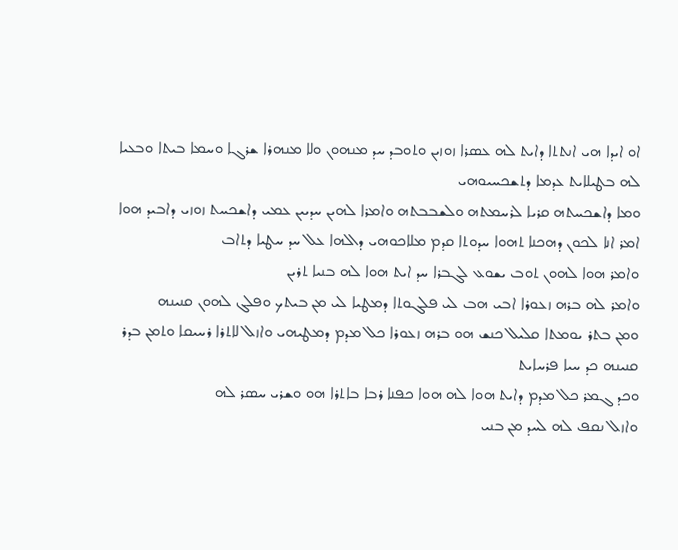ܐܘ ܐܝܕܐ ܗܝ ܐܢܬܬܐ ܕܐܝܬ ܠܗ ܥܣܪܐ ܙܘܙܝܢ ܘܬܘܒܕ ܚܕ ܡܢܗܘܢ ܘܠܐ ܡܢܗܪܐ ܫܪܓܐ ܘܚܡܐ ܒܝܬܐ ܘܒܥܝܐ ܠܗ ܒܛܝܠܐܝܬ ܥܕܡܐ ܕܬܫܟܚܝܘܗܝ
ܘܡܐ ܕܐܫܟܚܬܗ ܩܪܝܐ ܠܪܚܡܬܗ ܘܠܫܒܒܬܗ ܘܐܡܪܐ ܠܗܝܢ ܚܕܝܝܢ ܥܡܝ ܕܐܫܟܚܬ ܙܘܙܝ ܕܐܒܝܕ ܗܘܐ
ܐܡܪ ܐܢܐ ܠܟܘܢ ܕܗܟܢܐ ܬܗܘܐ ܚܕܘܬܐ ܩܕܡ ܡܠܐܟܘܗܝ ܕܐܠܗܐ ܥܠ ܚܕ ܚܛܝܐ ܕܬܐܒ
ܘܐܡܪ ܗܘܐ ܠܗܘܢ ܬܘܒ ܝܫܘܥ ܠܓܒܪܐ ܚܕ ܐܝܬ ܗܘܐ ܠܗ ܒܢܝܐ ܬܪܝܢ
ܘܐܡܪ ܠܗ ܒܪܗ ܙܥܘܪܐ ܐܒܝ ܗܒ ܠܝ ܦܠܓܘܬܐ ܕܡܛܝܐ ܠܝ ܡܢ ܒܝܬܟ ܘܦܠܓ ܠܗܘܢ ܩܢܝܢܗ
ܘܡܢ ܒܬܪ ܝܘܡܬܐ ܩܠܝܠ ܟܢܫ ܗܘ ܒܪܗ ܙܥܘܪܐ ܟܠ ܡܕܡ ܕܡܛܝܗܝ ܘܐܙܠ ܠܐܬܪܐ ܪܚܝܩܐ ܘܬܡܢ ܒܕܪ ܩܢܝܢܗ ܟܕ ܚܝܐ ܦܪܚܐܝܬ
ܘܟܕ ܓܡܪ ܟܠ ܡܕܡ ܕܐܝܬ ܗܘܐ ܠܗ ܗܘܐ ܟܦܢܐ ܪܒܐ ܒܐܬܪܐ ܗܘ ܘܫܪܝ ܚܣܪ ܠܗ
ܘܐܙܠ ܢܩܦ ܠܗ ܠܚܕ ܡܢ ܒܢܝ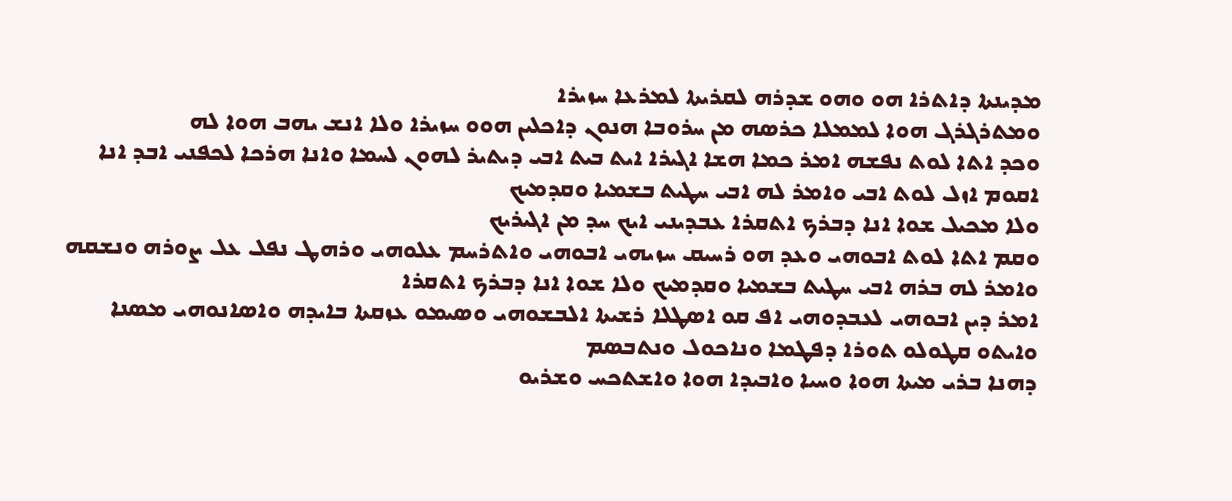ܡܕܝܢܬܐ ܕܐܬܪܐ ܗܘ ܘܗܘ ܫܕܪܗ ܠܩܪܝܬܐ ܠܡܪܥܐ ܚܙܝܪܐ
ܘܡܬܪܓܪܓ ܗܘܐ ܠܡܡܠܐ ܟܪܣܗ ܡܢ ܚܪܘܒܐ ܗܢܘܢ ܕܐܟܠܝܢ ܗܘܘ ܚܙܝܪܐ ܘܠܐ ܐܢܫ ܝܗܒ ܗܘܐ ܠܗ
ܘܟܕ ܐܬܐ ܠܘܬ ܢܦܫܗ ܐܡܪ ܟܡܐ ܗܫܐ ܐܓܝܪܐ ܐܝܬ ܒܝܬ ܐܒܝ ܕܝܬܝܪ ܠܗܘܢ ܠܚܡܐ ܘܐܢܐ ܗܪܟܐ ܠܟܦܢܝ ܐܒܕ ܐܢܐ
ܐܩܘܡ ܐܙܠ ܠܘܬ ܐܒܝ ܘܐܡܪ ܠܗ ܐܒܝ ܚܛܝܬ ܒܫܡܝܐ ܘܩܕܡܝܟ
ܘܠܐ ܡܟܝܠ ܫܘܐ ܐܢܐ ܕܒܪܟ ܐܬܩܪܐ ܥܒܕܝܢܝ ܐܝܟ ܚܕ ܡܢ ܐܓܝܪܝܟ
ܘܩܡ ܐܬܐ ܠܘܬ ܐܒܘܗܝ ܘܥܕ ܗܘ ܪܚܝܩ ܚܙܝܗܝ ܐܒܘܗܝ ܘܐܬܪܚܡ ܥܠܘܗܝ ܘܪܗܛ ܢܦܠ ܥܠ ܨܘܪܗ ܘܢܫܩܗ
ܘܐܡܪ ܠܗ ܒܪܗ ܐܒܝ ܚܛܝܬ ܒܫܡܝܐ ܘܩܕܡܝܟ ܘܠܐ ܫܘܐ ܐܢܐ ܕܒܪܟ ܐܬܩܪܐ
ܐܡܪ ܕܝܢ ܐܒܘܗܝ ܠܥܒܕܘܗܝ ܐܦ ܩܘ ܐܣܛܠܐ ܪܫܝܬܐ ܐܠܒܫܘܗܝ ܘܣܝܡܘ ܥܙܩܬܐ ܒܐܝܕܗ ܘܐܣܐܢܘܗܝ ܡܣܢܐ
ܘܐܝܬܘ ܩܛܘܠܘ ܬܘܪܐ ܕܦܛܡܐ ܘܢܐܟܘܠ ܘܢܬܒܣܡ
ܕܗܢܐ ܒܪܝ ܡܝܬܐ ܗܘܐ ܘܚܝܐ ܘܐܒܝܕܐ ܗܘܐ ܘܐܫܬܟܚ ܘܫܪܝܘ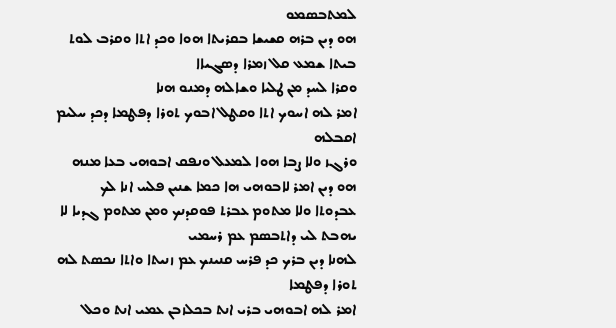ܠܡܬܒܣܡܘ
ܗܘ ܕܝܢ ܒܪܗ ܩܫܝܫܐ ܒܩܪܝܬܐ ܗܘܐ ܘܟܕ ܐܬܐ ܘܩܪܒ ܠܘܬ ܒܝܬܐ ܫܡܥ ܩܠ ܙܡܪܐ ܕܣܓܝܐܐ
ܘܩܪܐ ܠܚܕ ܡܢ ܛܠܝܐ ܘܫܐܠܗ ܕܡܢܘ ܗܢܐ
ܐܡܪ ܠܗ ܐܚܘܟ ܐܬܐ ܘܩܛܠ ܐܒܘܟ ܬܘܪܐ ܕܦܛܡܐ ܕܟܕ ܚܠܝܡ ܐܩܒܠܗ
ܘܪܓܙ ܘܠܐ ܨܒܐ ܗܘܐ ܠܡܥܠ ܘܢܦܩ ܐܒܘܗܝ ܒܥܐ ܡܢܗ
ܗܘ ܕܝܢ ܐܡܪ ܠܐܒܘܗܝ ܗܐ ܟܡܐ ܫܢܝܢ ܦܠܚ ܐܢܐ ܠܟ ܥܒܕܘܬܐ ܘܠܐ ܡܬܘܡ ܥܒܪܬ ܦܘܩܕܢܟ ܘܡܢ ܡܬܘܡ ܓܕܝܐ ܠܐ ܝܗܒܬ ܠܝ ܕܐܬܒܣܡ ܥܡ ܪܚܡܝ
ܠܗܢܐ ܕܝܢ ܒܪܟ ܟܕ ܦܪܚ ܩܢܝܢܟ ܥܡ ܙܢܝܬܐ ܘܐܬܐ ܢܟܣܬ ܠܗ ܬܘܪܐ ܕܦܛܡܐ
ܐܡܪ ܠܗ ܐܒܘܗܝ ܒܪܝ ܐܢܬ ܒܟܠܙܒܢ ܥܡܝ ܐܢܬ ܘܟܠ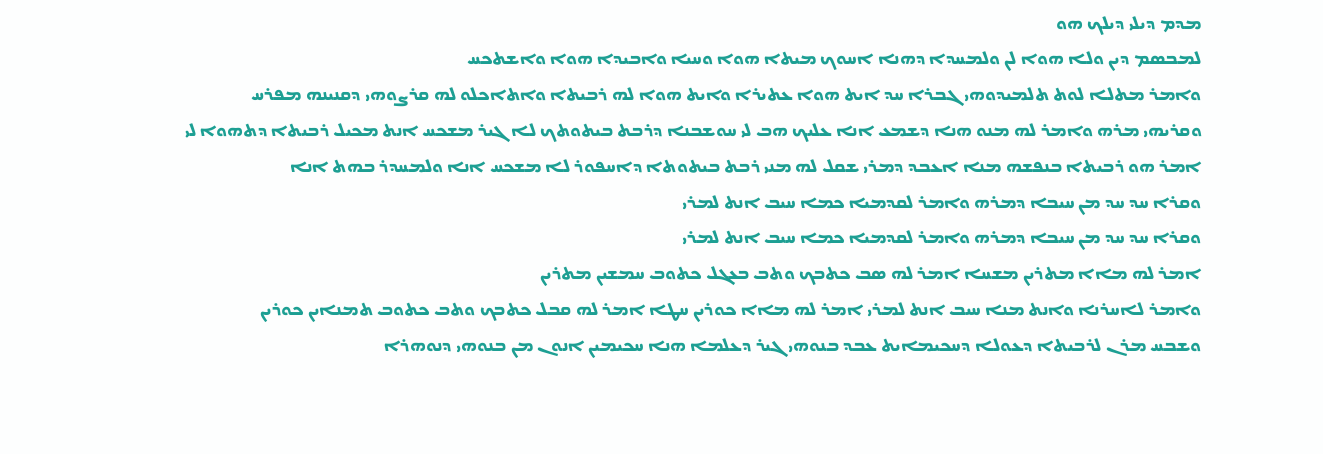ܡܕܡ ܕܝܠܝ ܕܝܠܟ ܗܘ
ܠܡܒܣܡ ܕܝܢ ܘܠܐ ܗܘܐ ܠܢ ܘܠܡܚܕܐ ܕܗܢܐ ܐܚܘܟ ܡܝܬܐ ܗܘܐ ܘܚܝܐ ܘܐܒܝܕܐ ܗܘܐ ܘܐܫܬܟܚ
ܘܐܡܪ ܡܬܠܐ ܠܘܬ ܬܠܡܝܕܘܗܝ ܓܒܪܐ ܚܕ ܐܝܬ ܗܘܐ ܥܬܝܪܐ ܘܐܝܬ ܗܘܐ ܠܗ ܪܒܝܬܐ ܘܐܬܐܟܠܘ ܠܗ ܩܪܨܘܗܝ ܕܩܢܝܢܗ ܡܦܪܚ
ܘܩܪܝܗܝ ܡܪܗ ܘܐܡܪ ܠܗ ܡܢܘ ܗܢܐ ܕܫܡܥ ܐܢܐ ܥܠܝܟ ܗܒ ܠܝ ܚܘܫܒܢܐ ܕܪܒܬ ܒܝܬܘܬܟ ܠܐ ܓܝܪ ܡܫܟܚ ܐܢܬ ܡܟܝܠ ܪܒܝܬܐ ܕܬܗܘܐ ܠܝ
ܐܡܪ ܗܘ ܪܒܝܬܐ ܒܢܦܫܗ ܡܢܐ ܐܥܒܕ ܕܡܪܝ ܫܩܠ ܠܗ ܡܢܝ ܪܒܬ ܒܝܬܘܬܐ ܕܐܚܦܘܪ ܠܐ ܡܫܟܚ ܐܢܐ ܘܠܡܚܕܪ ܒܗܬ ܐܢܐ
ܘܩܪܐ ܚܕ ܚܕ ܡܢ ܚܝܒܐ ܕܡܪܗ ܘܐܡܪ ܠܩܕܡܝܐ ܟܡܐ ܚܝܒ ܐܢܬ ܠܡܪܝ
ܘܩܪܐ ܚܕ ܚܕ ܡܢ ܚܝܒܐ ܕܡܪܗ ܘܐܡܪ ܠܩܕܡܝܐ ܟܡܐ ܚܝܒ ܐܢܬ ܠܡܪܝ
ܐܡܪ ܠܗ ܡܐܐ ܡܬܪܝܢ ܡܫܚܐ ܐܡܪ ܠܗ ܣܒ ܟܬܒܟ ܘܬܒ ܒܥܓܠ ܟܬܘܒ ܚܡܫܝܢ ܡܬܪܝܢ
ܘܐܡܪ ܠܐܚܪܢܐ ܘܐܢܬ ܡܢܐ ܚܝܒ ܐܢܬ ܠܡܪܝ ܐܡܪ ܠܗ ܡܐܐ ܟܘܪܝܢ ܚܛܐ ܐܡܪ ܠܗ ܩܒܠ ܟܬܒܟ ܘܬܒ ܟܬܘܒ ܬܡܢܐܝܢ ܟܘܪܝܢ
ܘܫܒܚ ܡܪܢ ܠܪܒܝܬܐ ܕܥܘܠܐ ܕܚܟܝܡܐܝܬ ܥܒܕ ܒܢܘܗܝ ܓܝܪ ܕܥܠܡܐ ܗܢܐ ܚܟܝܡܝܢ ܐܢܘܢ ܡܢ ܒܢܘܗܝ ܕܢܘܗܪܐ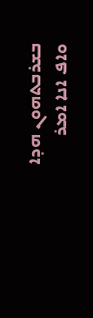ܒܫܪܒܬܗܘܢ ܗܕܐ
ܘܐܦ ܐܢܐ ܐܡܪ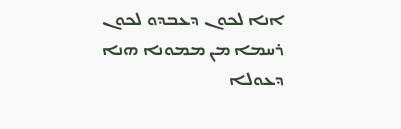ܐܢܐ ܠܟܘܢ ܕܥܒܕܘ ܠܟܘܢ ܪܚܡܐ ܡܢ ܡܡܘܢܐ ܗܢܐ ܕܥܘܠܐ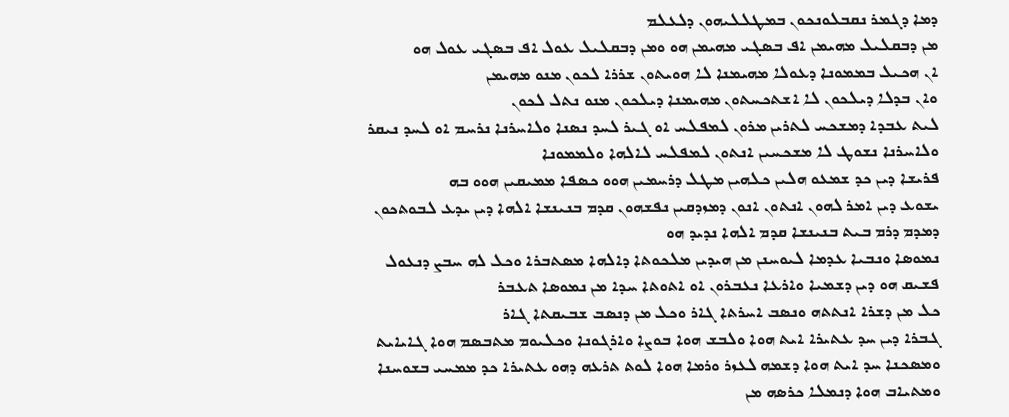ܕܡܐ ܕܓܡܪ ܢܩܒܠܘܢܟܘܢ ܒܡܛܠܠܝܗܘܢ ܕܠܥܠܡ
ܡܢ ܕܒܩܠܝܠ ܡܗܝܡܢ ܐܦ ܒܣܓܝ ܡܗܝܡܢ ܗܘ ܘܡܢ ܕܒܩܠܝܠ ܥܘܠ ܐܦ ܒܣܓܝ ܥܘܠ ܗܘ
ܐܢ ܗܟܝܠ ܒܡܡܘܢܐ ܕܥܘܠܐ ܡܗܝܡܢܐ ܠܐ ܗܘܝܬܘܢ ܫܪܪܐ ܠܟܘܢ ܡܢܘ ܡܗܝܡܢ
ܘܐܢ ܒܕܠܐ ܕܝܠܟܘܢ ܠܐ ܐܫܬܟܚܬܘܢ ܡܗܝܡܢܐ ܕܝܠܟܘܢ ܡܢܘ ܢܬܠ ܠܟܘܢ
ܠܝܬ ܥܒܕܐ ܕܡܫܟܚ ܠܬܪܝܢ ܡܪܘܢ ܠܡܦܠܚ ܐܘ ܓܝܪ ܠܚܕ ܢܣܢܐ ܘܠܐܚܪܢܐ ܢܪܚܡ ܐܘ ܠܚܕ ܢܝܩܪ ܘܠܐܚܪܢܐ ܢܫܘܛ ܠܐ ܡܫܟܚܝܢ ܐܢܬܘܢ ܠܡܦܠܚ ܠܐܠܗܐ ܘܠܡܡܘܢܐ
ܦܪܝܫܐ ܕܝܢ ܟܕ ܫܡܥܘ ܗܠܝܢ ܟܠܗܝܢ ܡܛܠ ܕܪܚܡܝܢ ܗܘܘ ܟܣܦܐ ܡܡܝܩܝܢ ܗܘܘ ܒܗ
ܝܫܘܥ ܕܝܢ ܐܡܪ ܠܗܘܢ ܐܢܬܘܢ ܐܢܘܢ ܕܡܙܕܩܝܢ ܢܦܫܗܘܢ ܩܕܡ ܒܢܝܢܫܐ ܐܠܗܐ ܕܝܢ ܝܕܥ ܠܒܘܬܟܘܢ ܕܡܕܡ ܕܪܡ ܒܝܬ ܒܢܝܢܫܐ ܩܕܡ ܐܠܗܐ ܢܕܝܕ ܗܘ
ܢܡܘܣܐ ܘܢܒܝܐ ܥܕܡܐ ܠܝܘܚܢܢ ܡܢ ܗܝܕܝܢ ܡܠܟܘܬܐ ܕܐܠܗܐ ܡܣܬܒܪܐ ܘܟܠ ܠܗ ܚܒܨ ܕܢܥܘܠ
ܦܫܝܩ ܗܘ ܕܝܢ ܕܫܡܝܐ ܘܐܪܥܐ ܢܥܒܪܘܢ ܐܘ ܐܬܘܬܐ ܚܕܐ ܡܢ ܢܡܘܣܐ ܬܥܒܪ
ܟܠ ܡܢ ܕܫܪܐ ܐܢܬܬܗ ܘܢܣܒ ܐܚܪܬܐ ܓܐܪ ܘܟܠ ܡܢ ܕܢܣܒ ܫܒܝܩܬܐ ܓܐܪ
ܓܒܪܐ ܕܝܢ ܚܕ ܥܬܝܪܐ ܐܝܬ ܗܘܐ ܘܠܒܫ ܗܘܐ ܒܘܨܐ ܘܐܪܓܘܢܐ ܘܟܠܝܘܡ ܡܬܒܣܡ ܗܘܐ ܓܐܝܐܝܬ
ܘܡܣܟܢܐ ܚܕ ܐܝܬ ܗܘܐ ܕܫܡܗ ܠܥܙܪ ܘܪܡܐ ܗܘܐ ܠܘܬ ܬܪܥܗ ܕܗܘ ܥܬܝܪܐ ܟܕ ܡܡܚܝ ܒܫܘܚܢܐ
ܘܡܬܝܐܒ ܗܘܐ ܕܢܡܠܐ ܟܪܣܗ ܡܢ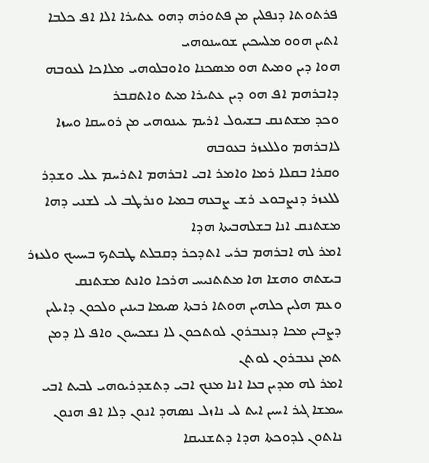ܦܪܬܘܬܐ ܕܢܦܠܝܢ ܡܢ ܦܬܘܪܗ ܕܗܘ ܥܬܝܪܐ ܐܠܐ ܐܦ ܟܠܒܐ ܐܬܝܢ ܗܘܘ ܡܠܚܟܝܢ ܫܘܚܢܘܗܝ
ܗܘܐ ܕܝܢ ܘܡܝܬ ܗܘ ܡܣܟܢܐ ܘܐܘܒܠܘܗܝ ܡܠܐܟܐ ܠܥܘܒܗ ܕܐܒܪܗܡ ܐܦ ܗܘ ܕܝܢ ܥܬܝܪܐ ܡܝܬ ܘܐܬܩܒܪ
ܘܟܕ ܡܫܬܢܩ ܒܫܝܘܠ ܐܪܝܡ ܥܝܢܘܗܝ ܡܢ ܪܘܚܩܐ ܘܚܙܐ ܠܐܒܪܗܡ ܘܠܠܥܙܪ ܒܥܘܒܗ
ܘܩܪܐ ܒܩܠܐ ܪܡܐ ܘܐܡܪ ܐܒܝ ܐܒܪܗܡ ܐܬܪܚܡ ܥܠܝ ܘܫܕܪ ܠܠܥܙܪ ܕܢܨܒܘܥ ܪܫ ܨܒܥܗ ܒܡܝܐ ܘܢܪܛܒ ܠܝ ܠܫܢܝ ܕܗܐ ܡܫܬܢܩ ܐܢܐ ܒܫܠܗܒܝܬܐ ܗܕܐ
ܐܡܪ ܠܗ ܐܒܪܗܡ ܒܪܝ ܐܬܕܟܪ ܕܩܒܠܬ ܛܒܬܟ ܒܚܝܝܟ ܘܠܥܙܪ ܒܝܫܬܗ ܘܗܫܐ ܗܐ ܡܬܬܢܝܚ ܗܪܟܐ ܘܐܢܬ ܡܫܬܢܩ
ܘܥܡ ܗܠܝܢ ܟܠܗܝܢ ܗܘܬܐ ܪܒܬܐ ܣܝܡܐ ܒܝܢܝܢ ܘܠܟܘܢ ܕܐܝܠܝܢ ܕܨܒܝܢ ܡܟܐ ܕܢܥܒܪܘܢ ܠܘܬܟܘܢ ܠܐ ܢܫܟܚܘܢ ܘܐܦ ܠܐ ܕܡܢ ܬܡܢ ܢܥܒܪܘܢ ܠܘܬܢ
ܐܡܪ ܠܗ ܡܕܝܢ ܒܥܐ ܐܢܐ ܡܢܟ ܐܒܝ ܕܬܫܕܪܝܘܗܝ ܠܒܝܬ ܐܒܝ
ܚܡܫܐ ܓܝܪ ܐܚܝܢ ܐܝܬ ܠܝ ܢܐܙܠ ܢܣܗܕ ܐܢܘܢ ܕܠܐ ܐܦ ܗܢܘܢ ܢܐܬܘܢ ܠܕܘܟܬܐ ܗܕܐ ܕܬܫܢܝܩܐ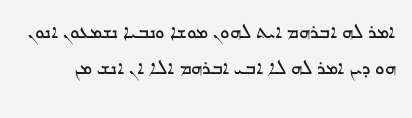ܐܡܪ ܠܗ ܐܒܪܗܡ ܐܝܬ ܠܗܘܢ ܡܘܫܐ ܘܢܒܝܐ ܢܫܡܥܘܢ ܐܢܘܢ
ܗܘ ܕܝܢ ܐܡܪ ܠܗ ܠܐ ܐܒܝ ܐܒܪܗܡ ܐܠܐ ܐܢ ܐܢܫ ܡܢ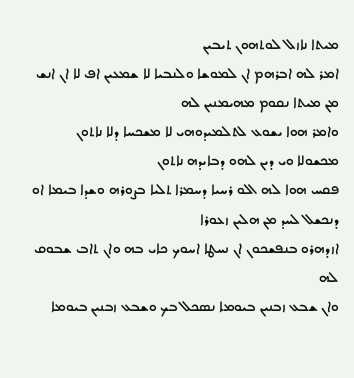ܡܝܬܐ ܢܐܙܠ ܠܘܬܗܘܢ ܬܝܒܝܢ
ܐܡܪ ܠܗ ܐܒܪܗܡ ܐܢ ܠܡܘܫܐ ܘܠܢܒܝܐ ܠܐ ܫܡܥܝܢ ܐܦ ܠܐ ܐܢ ܐܢܫ ܡܢ ܡܝܬܐ ܢܩܘܡ ܡܗܝܡܢܝܢ ܠܗ
ܘܐܡܪ ܗܘܐ ܝܫܘܥ ܠܬܠܡܝܕܘܗܝ ܠܐ ܡܫܟܚܐ ܕܠܐ ܢܐܬܘܢ ܡܟܫܘܠܐ ܘܝ ܕܝܢ ܠܗܘ ܕܒܐܝܕܗ ܢܐܬܘܢ
ܦܩܚ ܗܘܐ ܠܗ ܐܠܘ ܪܚܝܐ ܕܚܡܪܐ ܬܠܝܐ ܒܨܘܪܗ ܘܫܕܐ ܒܝܡܐ ܐܘ ܕܢܟܫܠ ܠܚܕ ܡܢ ܗܠܝܢ ܙܥܘܪܐ
ܐܙܕܗܪܘ ܒܢܦܫܟܘܢ ܐܢ ܢܚܛܐ ܐܚܘܟ ܟܐܝ ܒܗ ܘܐܢ ܬܐܒ ܫܒܘܩ ܠܗ
ܘܐܢ ܫܒܥ ܙܒܢܝܢ ܒܝܘܡܐ ܢܣܟܠ ܒܟ ܘܫܒܥ ܙܒܢܝܢ ܒܝܘܡܐ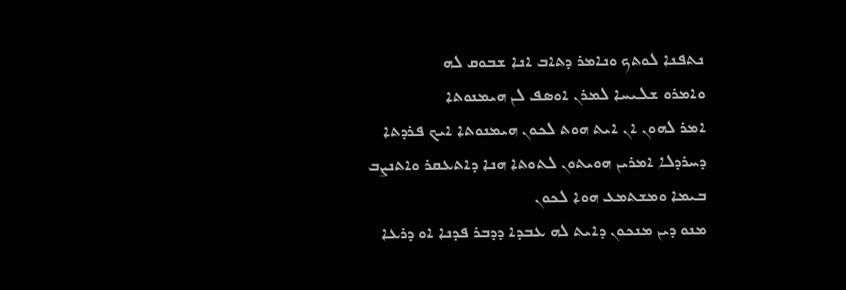ܢܬܦܢܐ ܠܘܬܟ ܘܢܐܡܪ ܕܬܐܒ ܐܢܐ ܫܒܘܩ ܠܗ
ܘܐܡܪܘ ܫܠܝܚܐ ܠܡܪܢ ܐܘܣܦ ܠܢ ܗܝܡܢܘܬܐ
ܐܡܪ ܠܗܘܢ ܐܢ ܐܝܬ ܗܘܬ ܠܟܘܢ ܗܝܡܢܘܬܐ ܐܝܟ ܦܪܕܬܐ ܕܚܪܕܠܐ ܐܡܪܝܢ ܗܘܝܬܘܢ ܠܬܘܬܐ ܗܢܐ ܕܐܬܥܩܪ ܘܐܬܢܨܒ ܒܝܡܐ ܘܡܫܬܡܥ ܗܘܐ ܠܟܘܢ
ܡܢܘ ܕܝܢ ܡܢܟܘܢ ܕܐܝܬ ܠܗ ܥܒܕܐ ܕܕܒܪ ܦܕܢܐ ܐܘ ܕܪܥܐ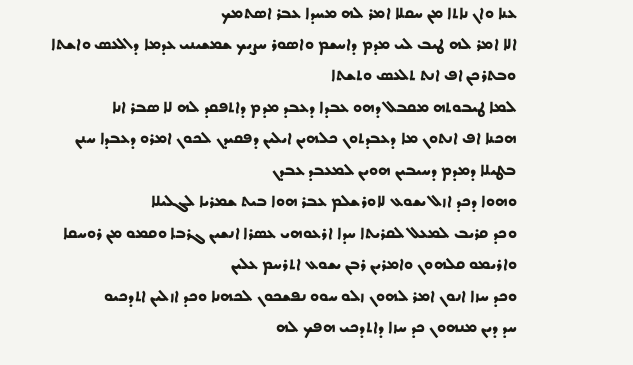ܥܢܐ ܘܐܢ ܢܐܬܐ ܡܢ ܚܩܠܐ ܐܡܪ ܠܗ ܡܚܕܐ ܥܒܪ ܐܣܬܡܟ
ܐܠܐ ܐܡܪ ܠܗ ܛܝܒ ܠܝ ܡܕܡ ܕܐܚܫܡ ܘܐܣܘܪ ܚܨܝܟ ܫܡܫܝܢܝ ܥܕܡܐ ܕܐܠܥܣ ܘܐܫܬܐ ܘܒܬܪܟܢ ܐܦ ܐܢܬ ܬܠܥܣ ܘܬܫܬܐ
ܠܡܐ ܛܝܒܘܬܗ ܡܩܒܠ ܕܗܘ ܥܒܕܐ ܕܥܒܕ ܡܕܡ ܕܐܬܦܩܕ ܠܗ ܠܐ ܣܒܪ ܐܢܐ
ܗܟܢܐ ܐܦ ܐܢܬܘܢ ܡܐ ܕܥܒܕܬܘܢ ܟܠܗܝܢ ܐܝܠܝܢ ܕܦܩܝܕܢ ܠܟܘܢ ܐܡܪܘ ܕܥܒܕܐ ܚܢܢ ܒܛܝܠܐ ܕܡܕܡ ܕܚܝܒܝܢ ܗܘܝܢ ܠܡܥܒܕ ܥܒܕܢ
ܘܗܘܐ ܕܟܕ ܐܙܠ ܝܫܘܥ ܠܐܘܪܫܠܡ ܥܒܪ ܗܘܐ ܒܝܬ ܫܡܪܝܐ ܠܓܠܝܠܐ
ܘܟܕ ܩܪܝܒ ܠܡܥܠ ܠܩܪܝܬܐ ܚܕܐ ܐܪܥܘܗܝ ܥܣܪܐ ܐܢܫܝܢ ܓܪܒܐ ܘܩܡܘ ܡܢ ܪܘܚܩܐ
ܘܐܪܝܡܘ ܩܠܗܘܢ ܘܐܡܪܝܢ ܪܒܢ ܝܫܘܥ ܐܬܪܚܡ ܥܠܝܢ
ܘܟܕ ܚܙܐ ܐܢܘܢ ܐܡܪ ܠܗܘܢ ܙܠܘ ܚܘܘ ܢܦܫܟܘܢ ܠܟܗܢܐ ܘܟܕ ܐܙܠܝܢ ܐܬܕܟܝܘ
ܚܕ ܕܝܢ ܡܢܗܘܢ ܟܕ ܚܙܐ ܕܐܬܕܟܝ ܗܦܟ ܠܗ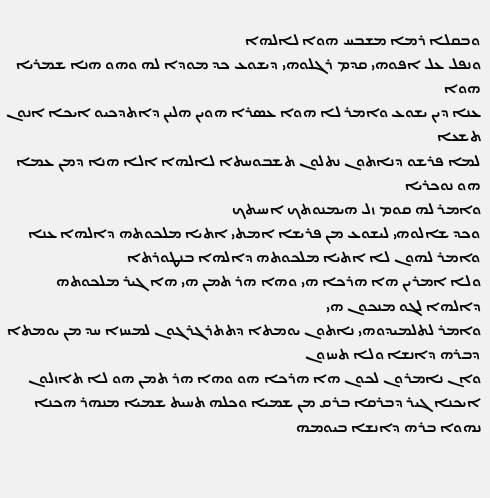ܘܒܩܠܐ ܪܡܐ ܡܫܒܚ ܗܘܐ ܠܐܠܗܐ
ܘܢܦܠ ܥܠ ܐܦܘܗܝ ܩܕܡ ܪܓܠܘܗܝ ܕܝܫܘܥ ܟܕ ܡܘܕܐ ܠܗ ܘܗܘ ܗܢܐ ܫܡܪܝܐ ܗܘܐ
ܥܢܐ ܕܝܢ ܝܫܘܥ ܘܐܡܪ ܠܐ ܗܘܐ ܥܣܪܐ ܗܘܝܢ ܗܠܝܢ ܕܐܬܕܟܝܘ ܐܝܟܐ ܐܢܘܢ ܬܫܥܐ
ܠܡܐ ܦܪܫܘ ܕܢܐܬܘܢ ܢܬܠܘܢ ܬܫܒܘܚܬܐ ܠܐܠܗܐ ܐܠܐ ܗܢܐ ܕܡܢ ܥܡܐ ܗܘ ܢܘܟܪܝܐ
ܘܐܡܪ ܠܗ ܩܘܡ ܙܠ ܗܝܡܢܘܬܟ ܐܚܝܬܟ
ܘܟܕ ܫܐܠܘܗܝ ܠܝܫܘܥ ܡܢ ܦܪܝܫܐ ܐܡܬܝ ܐܬܝܐ ܡܠܟܘܬܗ ܕܐܠܗܐ ܥܢܐ ܘܐܡܪ ܠܗܘܢ ܠܐ ܐܬܝܐ ܡܠܟܘܬܗ ܕܐܠܗܐ ܒܢܛܘܪܬܐ
ܘܠܐ ܐܡܪܝܢ ܗܐ ܗܪܟܐ ܗܝ ܘܗܐ ܗܪ ܬܡܢ ܗܝ ܗܐ ܓܝܪ ܡܠܟܘܬܗ ܕܐܠܗܐ ܠܓܘ ܡܢܟܘܢ ܗܝ
ܘܐܡܪ ܠܬܠܡܝܕܘܗܝ ܢܐܬܘܢ ܝܘܡܬܐ ܕܬܬܪܓܪܓܘܢ ܠܡܚܙܐ ܚܕ ܡܢ ܝܘܡܬܐ ܕܒܪܗ ܕܐܢܫܐ ܘܠܐ ܬܚܙܘܢ
ܘܐܢ ܢܐܡܪܘܢ ܠܟܘܢ ܗܐ ܗܪܟܐ ܗܘ ܘܗܐ ܗܪ ܬܡܢ ܗܘ ܠܐ ܬܐܙܠܘܢ
ܐܝܟܢܐ ܓܝܪ ܕܒܪܩܐ ܒܪܩ ܡܢ ܫܡܝܐ ܘܟܠܗ ܬܚܝܬ ܫܡܝܐ ܡܢܗܪ ܗܟܢܐ ܢܗܘܐ ܒܪܗ ܕܐܢܫܐ ܒܝܘܡܗ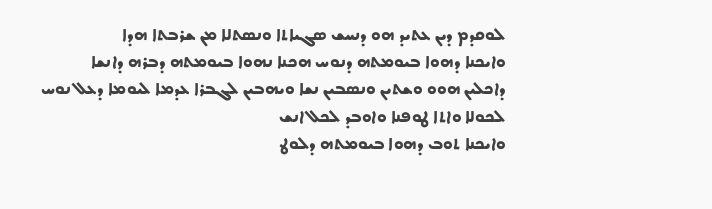ܠܘܩܕܡ ܕܝܢ ܥܬܝܕ ܗܘ ܕܢܚܫ ܣܓܝܐܬܐ ܘܢܣܬܠܐ ܡܢ ܫܪܒܬܐ ܗܕܐ
ܘܐܝܟܢܐ ܕܗܘܐ ܒܝܘܡܬܗ ܕܢܘܚ ܗܟܢܐ ܢܗܘܐ ܒܝܘܡܬܗ ܕܒܪܗ ܕܐܢܫܐ
ܕܐܟܠܝܢ ܗܘܘ ܘܫܬܝܢ ܘܢܣܒܝܢ ܢܫܐ ܘܝܗܒܝܢ ܠܓܒܪܐ ܥܕܡܐ ܠܝܘܡܐ ܕܥܠ ܢܘܚ ܠܟܘܠܐ ܘܐܬܐ ܛܘܦܢܐ ܘܐܘܒܕ ܠܟܠ ܐܢܫ
ܘܐܝܟܢܐ ܬܘܒ ܕܗܘܐ ܒܝܘܡܬܗ ܕܠܘܛ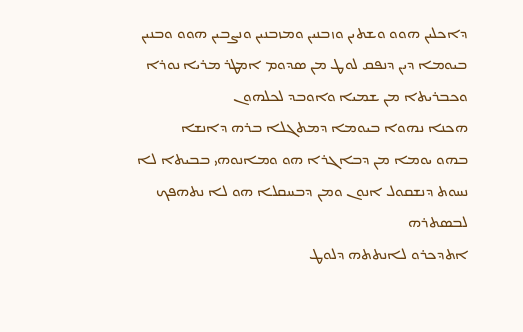ܕܐܟܠܝܢ ܗܘܘ ܘܫܬܝܢ ܘܙܒܢܝܢ ܘܡܙܒܢܝܢ ܘܢܨܒܝܢ ܗܘܘ ܘܒܢܝܢ
ܒܝܘܡܐ ܕܝܢ ܕܢܦܩ ܠܘܛ ܡܢ ܣܕܘܡ ܐܡܛܪ ܡܪܝܐ ܢܘܪܐ ܘܟܒܪܝܬܐ ܡܢ ܫܡܝܐ ܘܐܘܒܕ ܠܟܠܗܘܢ
ܗܟܢܐ ܢܗܘܐ ܒܝܘܡܐ ܕܡܬܓܠܐ ܒܪܗ ܕܐܢܫܐ
ܒܗܘ ܝܘܡܐ ܡܢ ܕܒܐܓܪܐ ܗܘ ܘܡܐܢܘܗܝ ܒܒܝܬܐ ܠܐ ܢܚܘܬ ܕܢܫܩܘܠ ܐܢܘܢ ܘܡܢ ܕܒܚܩܠܐ ܗܘ ܠܐ ܢܬܗܦܟ ܠܒܣܬܪܗ
ܐܬܕܟܪܘ ܠܐܢܬܬܗ ܕܠܘܛ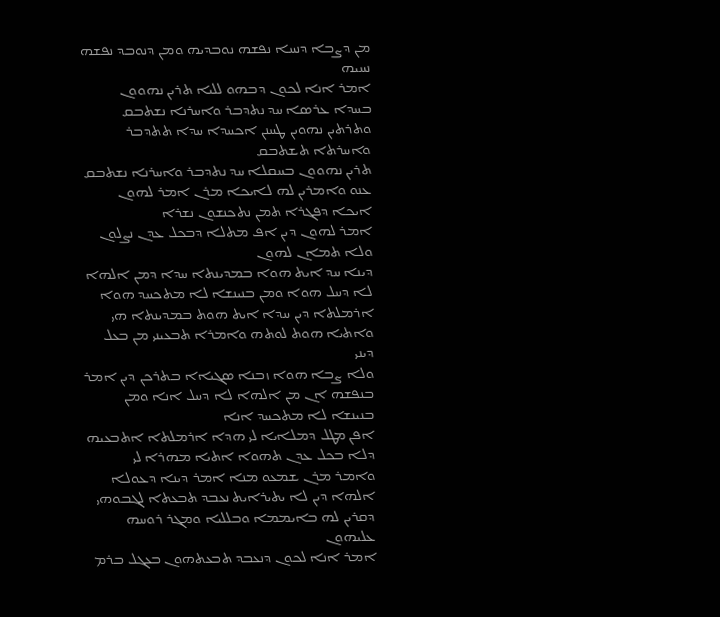ܡܢ ܕܨܒܐ ܕܢܚܐ ܢܦܫܗ ܢܘܒܕܝܗ ܘܡܢ ܕܢܘܒܕ ܢܦܫܗ ܢܚܝܗ
ܐܡܪ ܐܢܐ ܠܟܘܢ ܕܒܗܘ ܠܠܝܐ ܬܪܝܢ ܢܗܘܘܢ ܒܚܕܐ ܥܪܣܐ ܚܕ ܢܬܕܒܪ ܘܐܚܪܢܐ ܢܫܬܒܩ
ܘܬܪܬܝܢ ܢܗܘܝܢ ܛܚܢܢ ܐܟܚܕܐ ܚܕܐ ܬܬܕܒܪ ܘܐܚܪܬܐ ܬܫܬܒܩ
ܬܪܝܢ ܢܗܘܘܢ ܒܚܩܠܐ ܚܕ ܢܬܕܒܪ ܘܐܚܪܢܐ ܢܫܬܒܩ
ܥܢܘ ܘܐܡܪܝܢ ܠܗ ܠܐܝܟܐ ܡܪܢ ܐܡܪ ܠܗܘܢ ܐܝܟܐ ܕܦܓܪܐ ܬܡܢ ܢܬܟܢܫܘܢ ܢܫܪܐ
ܐܡܪ ܠܗܘܢ ܕܝܢ ܐܦ ܡܬܠܐ ܕܒܟܠ ܥܕܢ ܢܨܠܘܢ ܘܠܐ ܬܡܐܢ ܠܗܘܢ
ܕܝܢܐ ܚܕ ܐܝܬ ܗܘܐ ܒܡܕܝܢܬܐ ܚܕܐ ܕܡܢ ܐܠܗܐ ܠܐ ܕܚܠ ܗܘܐ ܘܡܢ ܒܢܝܢܫܐ ܠܐ ܡܬܟܚܕ ܗܘܐ
ܐܪܡܠܬܐ ܕܝܢ ܚܕܐ ܐܝܬ ܗܘܬ ܒܡܕܝܢܬܐ ܗܝ ܘܐܬܝܐ ܗܘܬ ܠܘܬܗ ܘܐܡܪܐ ܬܒܥܝܢܝ ܡܢ ܒܥܠ ܕܝܢܝ
ܘܠܐ ܨܒܐ ܗܘܐ ܙܒܢܐ ܣܓܝܐܐ ܒܬܪܟܢ ܕܝܢ ܐܡܪ ܒܢܦܫܗ ܐܢ ܡܢ ܐܠܗܐ ܠܐ ܕܚܠ ܐܢܐ ܘܡܢ ܒܢܝܢܫܐ ܠܐ ܡܬܟܚܕ ܐܢܐ
ܐܦܢ ܡܛܠ ܕܡܠܐܝܐ ܠܝ ܗܕܐ ܐܪܡܠܬܐ ܐܬܒܥܝܗ ܕܠܐ ܒܟܠ ܥܕܢ ܬܗܘܐ ܐܬܝܐ ܡܗܪܐ ܠܝ
ܘܐܡܪ ܡܪܢ ܫܡܥܘ ܡܢܐ ܐܡܪ ܕܝܢܐ ܕܥܘܠܐ
ܐܠܗܐ ܕܝܢ ܠܐ ܝܬܝܪܐܝܬ ܢܥܒܕ ܬܒܥܬܐ ܠܓܒܘܗܝ ܕܩܪܝܢ ܠܗ ܒܐܝܡܡܐ ܘܒܠܠܝܐ ܘܡܓܪ ܪܘܚܗ ܥܠܝܗܘܢ
ܐܡܪ ܐܢܐ ܠܟܘܢ ܕܢܥܒܕ ܬܒܥܬܗܘܢ ܒܥܓܠ ܒܪܡ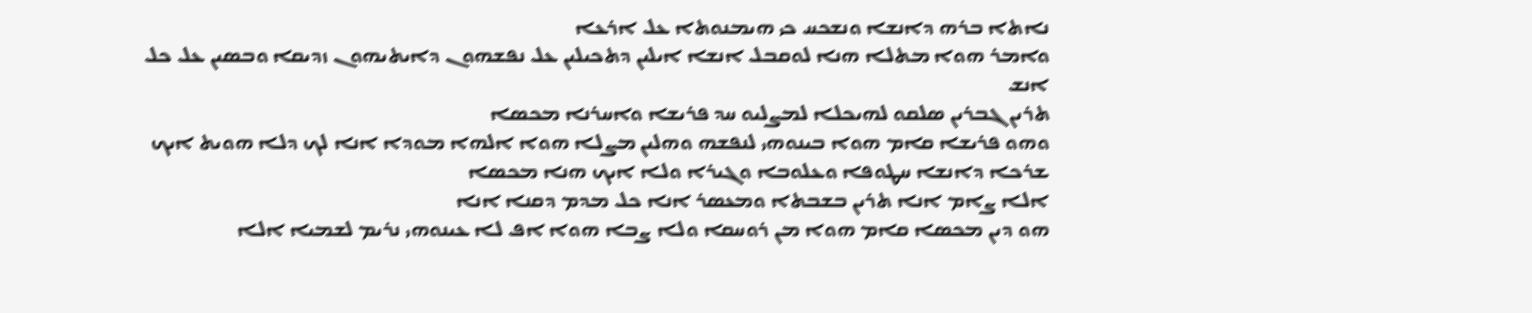ܢܐܬܐ ܒܪܗ ܕܐܢܫܐ ܘܢܫܟܚ ܟܝ ܗܝܡܢܘܬܐ ܥܠ ܐܪܥܐ
ܘܐܡܪ ܗܘܐ ܡܬܠܐ ܗܢܐ ܠܘܩܒܠ ܐܢܫܐ ܐܝܠܝܢ ܕܬܟܝܠܝܢ ܥܠ ܢܦܫܗܘܢ ܕܐܝܬܝܗܘܢ ܙܕܝܩܐ ܘܒܣܝܢ ܥܠ ܟܠ ܐܢܫ
ܬܪܝܢ ܓܒܪܝܢ ܣܠܩܘ ܠܗܝܟܠܐ ܠܡܨܠܝܘ ܚܕ ܦܪܝܫܐ ܘܐܚܪܢܐ ܡܟܣܐ
ܘܗܘ ܦܪܝܫܐ ܩܐܡ ܗܘܐ ܒܝܢܘܗܝ ܠܢܦܫܗ ܘܗܠܝܢ ܡܨܠܐ ܗܘܐ ܐܠܗܐ ܡܘܕܐ ܐܢܐ ܠܟ ܕܠܐ ܗܘܝܬ ܐܝܟ ܫܪܟܐ ܕܐܢܫܐ ܚܛܘܦܐ ܘܥܠܘܒܐ ܘܓܝܪܐ ܘܠܐ ܐܝܟ ܗܢܐ ܡܟܣܐ
ܐܠܐ ܨܐܡ ܐܢܐ ܬܪܝܢ ܒܫܒܬܐ ܘܡܥܣܪ ܐܢܐ ܟܠ ܡܕܡ ܕܩܢܐ ܐܢܐ
ܗܘ ܕܝܢ ܡܟܣܐ ܩܐܡ ܗܘܐ ܡܢ ܪܘܚܩܐ ܘܠܐ ܨܒܐ ܗܘܐ ܐܦ ܠܐ ܥܝܢܘܗܝ ܢܪܝܡ ܠܫܡܝܐ ܐܠܐ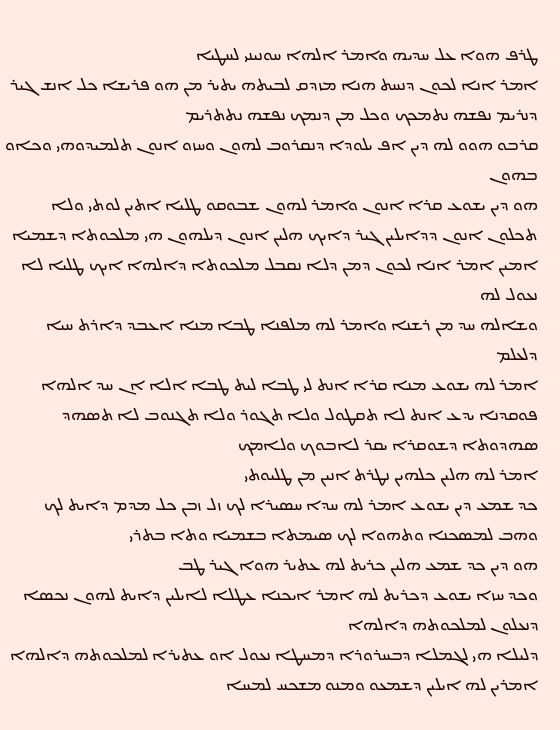ܛܪܦ ܗܘܐ ܥܠ ܚܕܝܗ ܘܐܡܪ ܐܠܗܐ ܚܘܢܝܢܝ ܠܚܛܝܐ
ܐܡܪ ܐܢܐ ܠܟܘܢ ܕܢܚܬ ܗܢܐ ܡܙܕܩ ܠܒܝܬܗ ܝܬܝܪ ܡܢ ܗܘ ܦܪܝܫܐ ܟܠ ܐܢܫ ܓܝܪ ܕܢܪܝܡ ܢܦܫܗ ܢܬܡܟܟ ܘܟܠ ܡܢ ܕܢܡܟ ܢܦܫܗ ܢܬܬܪܝܡ
ܩܪܒܘ ܗܘܘ ܠܗ ܕܝܢ ܐܦ ܝܠܘܕܐ ܕܢܩܪܘܒ ܠܗܘܢ ܘܚܙܘ ܐܢܘܢ ܬܠܡܝܕܘܗܝ ܘܟܐܘ ܒܗܘܢ
ܗܘ ܕܝܢ ܝܫܘܥ ܩܪܐ ܐܢܘܢ ܘܐܡܪ ܠܗܘܢ ܫܒܘܩܘ ܛܠܝܐ ܐܬܝܢ ܠܘܬܝ ܘܠܐ ܬܟܠܘܢ ܐܢܘܢ ܕܕܐܝܠܝܢ ܓܝܪ ܕܐܝܟ ܗܠܝܢ ܐܢܘܢ ܕܝܠܗܘܢ ܗܝ ܡܠܟܘܬܐ ܕܫܡܝܐ
ܐܡܝܢ ܐܡܪ ܐܢܐ ܠܟܘܢ ܕܡܢ ܕܠܐ ܢܩܒܠ ܡܠܟܘܬܐ ܕܐܠܗܐ ܐܝܟ ܛܠܝܐ ܠܐ ܢܥܘܠ ܠܗ
ܘܫܐܠܗ ܚܕ ܡܢ ܪܫܢܐ ܘܐܡܪ ܠܗ ܡܠܦܢܐ ܛܒܐ ܡܢܐ ܐܥܒܕ ܕܐܪܬ ܚܝܐ ܕܠܥܠܡ
ܐܡܪ ܠܗ ܝܫܘܥ ܡܢܐ ܩܪܐ ܐܢܬ ܠܝ ܛܒܐ ܠܝܬ ܛܒܐ ܐܠܐ ܐܢ ܚܕ ܐܠܗܐ
ܦܘܩܕܢܐ ܝܕܥ ܐܢܬ ܠܐ ܬܩܛܘܠ ܘܠܐ ܬܓܘܪ ܘܠܐ ܬܓܢܘܒ ܠܐ ܬܣܗܕ ܣܗܕܘܬܐ ܕܫܘܩܪܐ ܝܩܪ ܠܐܒܘܟ ܘܠܐܡܟ
ܐܡܪ ܠܗ ܗܠܝܢ ܟܠܗܝܢ ܢܛܪܬ ܐܢܝܢ ܡܢ ܛܠܝܘܬܝ
ܟܕ ܫܡܥ ܕܝܢ ܝܫܘܥ ܐܡܪ ܠܗ ܚܕܐ ܚܣܝܪܐ ܠܟ ܙܠ ܙܒܢ ܟܠ ܡܕܡ ܕܐܝܬ ܠܟ ܘܗܒ ܠܡܣܟܢܐ ܘܬܗܘܐ ܠܟ ܣܝܡܬܐ ܒܫܡܝܐ ܘܬܐ ܒܬܪܝ
ܗܘ ܕܝܢ ܟܕ ܫܡܥ ܗܠܝܢ ܟܪܝܬ ܠܗ ܥܬܝܪ ܗܘܐ ܓܝܪ ܛܒ
ܘܟܕ ܚܙܐ ܝܫܘܥ ܕܟܪܝܬ ܠܗ ܐܡܪ ܐܝܟܢܐ ܥܛܠܐ ܠܐܝܠܝܢ ܕܐܝܬ ܠܗܘܢ ܢܟܣܐ ܕܢܥܠܘܢ ܠܡܠܟܘܬܗ ܕܐܠܗܐ
ܕܠܝܠܐ ܗܝ ܠܓܡܠܐ ܕܒܚܪܘܪܐ ܕܡܚܛܐ ܢܥܘܠ ܐܘ ܥܬܝܪܐ ܠܡܠܟܘܬܗ ܕܐܠܗܐ
ܐܡܪܝܢ ܠܗ ܐܝܠܝܢ ܕܫܡܥܘ ܘܡܢܘ ܡܫܟܚ ܠܡܚܐ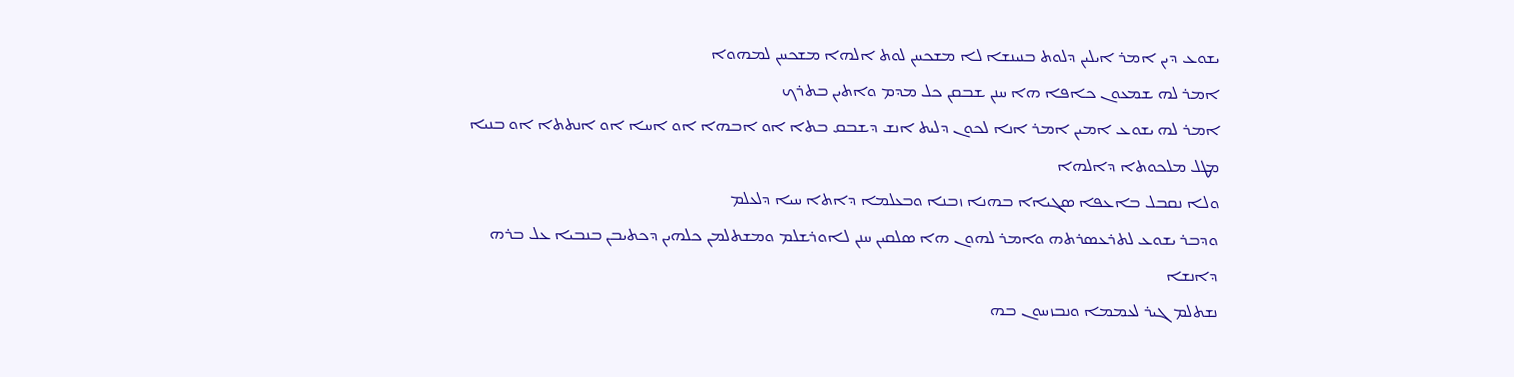ܝܫܘܥ ܕܝܢ ܐܡܪ ܐܝܠܝܢ ܕܠܘܬ ܒܢܝܢܫܐ ܠܐ ܡܫܟܚܢ ܠܘܬ ܐܠܗܐ ܡܫܟܚܢ ܠܡܗܘܐ
ܐܡܪ ܠܗ ܫܡܥܘܢ ܟܐܦܐ ܗܐ ܚܢܢ ܫܒܩܢ ܟܠ ܡܕܡ ܘܐܬܝܢ ܒܬܪܟ
ܐܡܪ ܠܗ ܝܫܘܥ ܐܡܝܢ ܐܡܪ ܐܢܐ ܠܟܘܢ ܕܠܝܬ ܐܢܫ ܕܫܒܩ ܒܬܐ ܐܘ ܐܒܗܐ ܐܘ ܐܚܐ ܐܘ ܐܢܬܬܐ ܐܘ ܒܢܝܐ ܡܛܠ ܡܠܟܘܬܐ ܕܐܠܗܐ
ܘܠܐ ܢܩܒܠ ܒܐܥܦܐ ܣܓܝܐܐ ܒܗܢܐ ܙܒܢܐ ܘܒܥܠܡܐ ܕܐܬܐ ܚܝܐ ܕܠܥܠܡ
ܘܕܒܪ ܝܫܘܥ ܠܬܪܥܣܪܬܗ ܘܐܡܪ ܠܗܘܢ ܗܐ ܣܠܩܝܢ ܚܢܢ ܠܐܘܪܫܠܡ ܘܡܫܬܠܡܢ ܟܠܗܝܢ ܕܟܬܝܒܢ ܒܢܒܝܐ ܥܠ ܒܪܗ ܕܐܢܫܐ
ܢܫܬܠܡ ܓܝܪ ܠܥܡܡܐ ܘܢܒܙܚܘܢ ܒܗ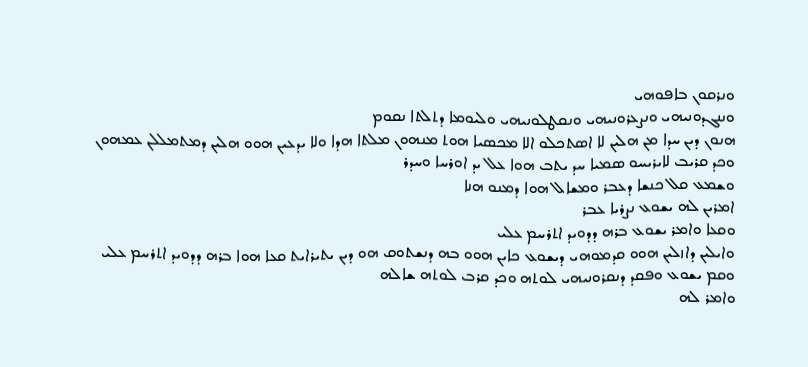ܘܢܪܩܘܢ ܒܐܦܘܗܝ
ܘܢܢܓܕܘܢܝܗܝ ܘܢܨܥܪܘܢܝܗܝ ܘܢܩܛܠܘܢܝܗܝ ܘܠܝܘܡܐ ܕܬܠܬܐ ܢܩܘܡ
ܗܢܘܢ ܕܝܢ ܚܕܐ ܡܢ ܗܠܝܢ ܠܐ ܐܣܬܟܠܘ ܐܠܐ ܡܟܣܝܐ ܗܘܬ ܡܢܗܘܢ ܡܠܬܐ ܗܕܐ ܘܠܐ ܝܕܥܝܢ ܗܘܘ ܗܠܝܢ ܕܡܬܡܠܠܢ ܥܡܗܘܢ
ܘܟܕ ܩܪܝܒ ܠܐܝܪܝܚܘ ܣܡܝܐ ܚܕ ܝܬܒ ܗܘܐ ܥܠ ܝܕ ܐܘܪܚܐ ܘܚܕܪ
ܘܫܡܥ ܩܠ ܟܢܫܐ ܕܥܒܪ ܘܡܫܐܠ ܗܘܐ ܕܡܢܘ ܗܢܐ
ܐܡܪܝܢ ܠܗ ܝܫܘܥ ܢܨܪܝܐ ܥܒܪ
ܘܩܥܐ ܘܐܡܪ ܝܫܘܥ ܒܪܗ ܕܕܘܝܕ ܐܬܪܚܡ ܥܠܝ
ܘܐܝܠܝܢ ܕܐܙܠܝܢ ܗܘܘ ܩܕܡܘܗܝ ܕܝܫܘܥ ܟܐܝܢ ܗܘܘ ܒܗ ܕܢܫܬܘܩ ܗܘ ܕܝܢ ܝܬܝܪܐܝܬ ܩܥܐ ܗܘܐ ܒܪܗ ܕܕܘܝܕ ܐܬܪܚܡ ܥܠܝ
ܘܩܡ ܝܫܘܥ ܘܦܩܕ ܕܢܩܪܘܢܝܗܝ ܠܘܬܗ ܘܟܕ ܩܪܒ ܠܘܬܗ ܫܐܠܗ
ܘܐܡܪ ܠܗ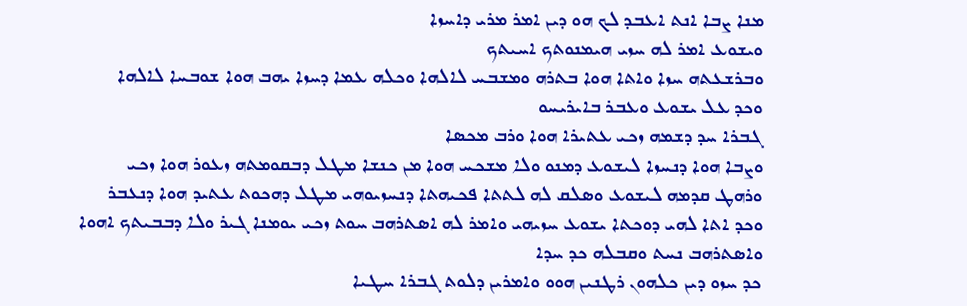ܡܢܐ ܨܒܐ ܐܢܬ ܐܥܒܕ ܠܟ ܗܘ ܕܝܢ ܐܡܪ ܡܪܝ ܕܐܚܙܐ
ܘܝܫܘܥ ܐܡܪ ܠܗ ܚܙܝ ܗܝܡܢܘܬܟ ܐܚܝܬܟ
ܘܒܪܫܥܬܗ ܚܙܐ ܘܐܬܐ ܗܘܐ ܒܬܪܗ ܘܡܫܒܚ ܠܐܠܗܐ ܘܟܠܗ ܥܡܐ ܕܚܙܐ ܝܗܒ ܗܘܐ ܫܘܒܚܐ ܠܐܠܗܐ
ܘܟܕ ܥܠ ܝܫܘܥ ܘܥܒܪ ܒܐܝܪܝܚܘ
ܓܒܪܐ ܚܕ ܕܫܡܗ ܙܟܝ ܥܬܝܪܐ ܗܘܐ ܘܪܒ ܡܟܣܐ
ܘܨܒܐ ܗܘܐ ܕܢܚܙܐ ܠܝܫܘܥ ܕܡܢܘ ܘܠܐ ܡܫܟܚ ܗܘܐ ܡܢ ܟܢܫܐ ܡܛܠ ܕܒܩܘܡܬܗ ܙܥܘܪ ܗܘܐ ܙܟܝ
ܘܪܗܛ ܩܕܡܗ ܠܝܫܘܥ ܘܣܠܩ ܠܗ ܠܬܬܐ ܦܟܝܗܬܐ ܕܢܚܙܝܘܗܝ ܡܛܠ ܕܗܟܘܬ ܥܬܝܕ ܗܘܐ ܕܢܥܒܪ
ܘܟܕ ܐܬܐ ܠܗܝ ܕܘܟܬܐ ܝܫܘܥ ܚܙܝܗܝ ܘܐܡܪ ܠܗ ܐܣܬܪܗܒ ܚܘܬ ܙܟܝ ܝܘܡܢܐ ܓܝܪ ܘܠܐ ܕܒܒܝܬܟ ܐܗܘܐ
ܘܐܣܬܪܗܒ ܢܚܬ ܘܩܒܠܗ ܟܕ ܚܕܐ
ܟܕ ܚܙܘ ܕܝܢ ܟܠܗܘܢ ܪܛܢܝܢ ܗܘܘ ܘܐܡܪܝܢ ܕܠܘܬ ܓܒܪܐ ܚܛܝܐ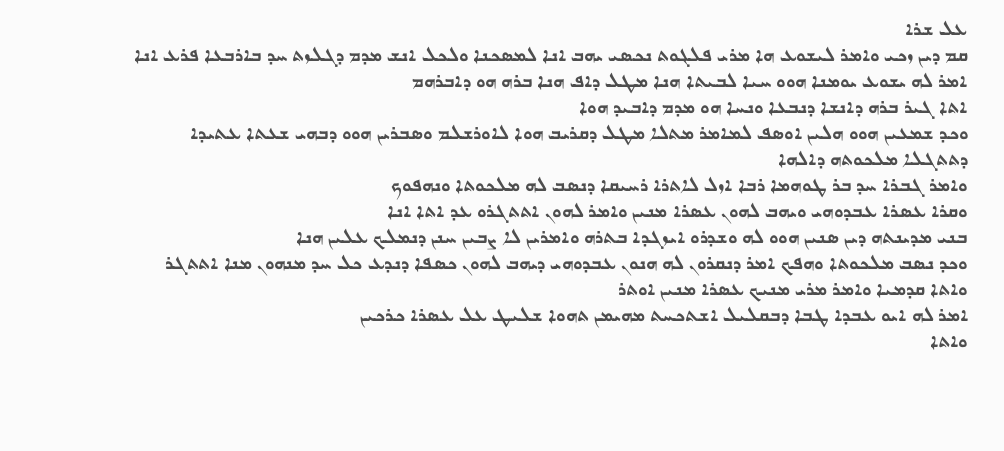ܥܠ ܫܪܐ
ܩܡ ܕܝܢ ܙܟܝ ܘܐܡܪ ܠܝܫܘܥ ܗܐ ܡܪܝ ܦܠܓܘܬ ܢܟܣܝ ܝܗܒ ܐܢܐ ܠܡܣܟܢܐ ܘܠܟܠ ܐܢܫ ܡܕܡ ܕܓܠܙܬ ܚܕ ܒܐܪܒܥܐ ܦܪܥ ܐܢܐ
ܐܡܪ ܠܗ ܝܫܘܥ ܝܘܡܢܐ ܗܘܘ ܚܝܐ ܠܒܝܬܐ ܗܢܐ ܡܛܠ ܕܐܦ ܗܢܐ ܒܪܗ ܗܘ ܕܐܒܪܗܡ
ܐܬܐ ܓܝܪ ܒܪܗ ܕܐܢܫܐ ܕܢܒܥܐ ܘܢܚܐ ܗܘ ܡܕܡ ܕܐܒܝܕ ܗܘܐ
ܘܟܕ ܫܡܥܝܢ ܗܘܘ ܗܠܝܢ ܐܘܣܦ ܠܡܐܡܪ ܡܬܠܐ ܡܛܠ ܕܩܪܝܒ ܗܘܐ ܠܐܘܪܫܠܡ ܘܣܒܪܝܢ ܗܘܘ ܕܒܗܝ ܫܥܬܐ ܥܬܝܕܐ ܕܬܬܓܠܐ ܡܠܟܘܬܗ ܕܐܠܗܐ
ܘܐܡܪ ܓܒܪܐ ܚܕ ܒܪ ܛܘܗܡܐ ܪܒܐ ܐܙܠ ܠܐܬܪܐ ܪܚܝܩܐ ܕܢܣܒ ܠܗ ܡܠܟܘܬܐ ܘܢܗܦܘܟ
ܘܩܪܐ ܥܣܪܐ ܥܒܕܘܗܝ ܘܝܗܒ ܠܗܘܢ ܥܣܪܐ ܡܢܝܢ ܘܐܡܪ ܠܗܘܢ ܐܬܬܓܪܘ ܥܕ ܐܬܐ ܐܢܐ
ܒܢܝ ܡܕܝܢܬܗ ܕܝܢ ܣܢܝܢ ܗܘܘ ܠܗ ܘܫܕܪܘ ܐܝܙܓܕܐ ܒܬܪܗ ܘܐܡܪܝܢ ܠܐ ܨܒܝܢ ܚܢܢ ܕܢܡܠܟ ܥܠܝܢ ܗܢܐ
ܘܟܕ ܢܣܒ ܡܠܟܘܬܐ ܘܗܦܟ ܐܡܪ ܕܢܩܪܘܢ ܠܗ ܗܢܘܢ ܥܒܕܘܗܝ ܕܝܗܒ ܠܗܘܢ ܟܣܦܐ ܕܢܕܥ ܟܠ ܚܕ ܡܢܗܘܢ ܡܢܐ ܐܬܬܓܪ
ܘܐܬܐ ܩܕܡܝܐ ܘܐܡܪ ܡܪܝ ܡܢܝܟ ܥܣܪܐ ܡܢܝܢ ܐܘܬܪ
ܐܡܪ ܠܗ ܐܝܘ ܥܒܕܐ ܛܒܐ ܕܒܩܠܝܠ ܐܫܬܟܚܬ ܡܗܝܡܢ ܬܗܘܐ ܫܠܝܛ ܥܠ ܥܣܪܐ ܟܪܟܝܢ
ܘܐܬܐ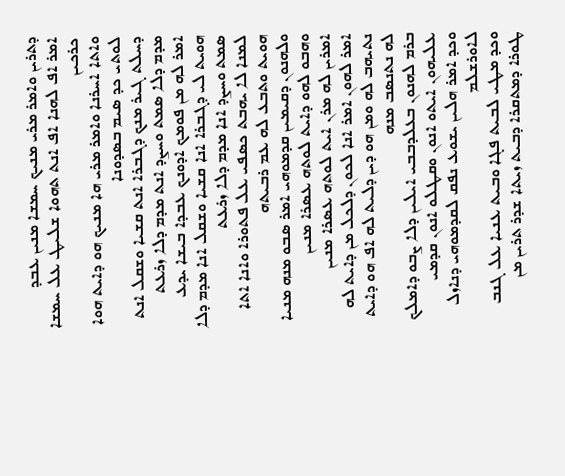ܕܬܪܝܢ ܘܐܡܪ ܡܪܝ ܡܢܝܟ ܚܡܫܐ ܡܢܝܢ ܥܒܕ
ܐܡܪ ܐܦ ܠܗܢܐ ܐܦ ܐܢܬ ܬܗܘܐ ܫܠܝܛ ܥܠ ܚܡܫܐ ܟܪܟܝܢ
ܘܐܬܐ ܐܚܪܢܐ ܘܐܡܪ ܡܪܝ ܗܐ ܡܢܝܟ ܗܘ ܕܐܝܬ ܗܘܐ ܠܘܬܝ ܟܕ ܣܝܡ ܒܣܕܘܢܐ
ܕܚܠܬ ܓܝܪ ܡܢܟ ܕܓܒܪܐ ܐܢܬ ܩܫܝܐ ܘܫܩܠ ܐܢܬ ܡܕܡ ܕܠܐ ܣܡܬ ܘܚܨܕ ܐܢܬ ܡܕܡ ܕܠܐ ܙܪܥܬ
ܐܡܪ ܠܗ ܡܢ ܦܘܡܟ ܐܕܘܢܟ ܥܒܕܐ ܒܝܫܐ ܝܕܥ ܗܘܝܬ ܠܝ ܕܓܒܪܐ ܐܢܐ ܩܫܝܐ ܘܫܩܠ ܐܢܐ ܡܕܡ ܕܠܐ ܣܡܬ ܘܚܨܕ ܐܢܐ ܡܕܡ ܕܠܐ ܙܪܥܬ
ܠܡܢܐ ܠܐ ܝܗܒܬ ܟܣܦܝ ܥܠ ܦܬܘܪܐ ܘܐܢܐ ܐܬܐ ܗܘܝܬ ܘܬܒܥ ܠܗ ܥܡ ܪܒܝܬܗ
ܘܠܗܢܘܢ ܕܩܝܡܝܢ ܩܕܡܘܗܝ ܐܡܪ ܣܒܘ ܡܢܗ ܡܢܝܐ ܘܗܒܘ ܠܗܘ ܕܐܝܬ ܠܘܬܗ ܥܣܪܐ ܡܢܝܢ
ܐܡܪܝܢ ܠܗ ܡܪܢ ܐܝܬ ܠܘܬܗ ܥܣܪܐ ܡܢܝܢ
ܐܡܪ ܠܗܘܢ ܐܡܪ ܐܢܐ ܠܟܘܢ ܕܠܟܠ ܡܢ ܕܐܝܬ ܠܗ ܢܬܝܗܒ ܠܗ ܘܡܢ ܗܘ ܕܝܢ ܕܠܝܬ ܠܗ ܐܦ ܗܘ ܕܐܝܬ ܠܗ ܢܬܢܣܒ ܡܢܗ
ܒܪܡ ܠܗܢܘܢ ܒܥܠܕܒܒܝ ܐܝܠܝܢ ܕܠܐ ܨܒܘ ܕܐܡܠܟ ܥܠܝܗܘܢ ܐܝܬܘ ܐܢܘܢ ܘܩܛܠܘ ܐܢܘܢ ܩܕܡܝ
ܘܟܕ ܐܡܪ ܗܠܝܢ ܝܫܘܥ ܢܦܩ ܠܩܕܡܘܗܝ ܕܢܐܙܠ ܠܐܘܪܫܠܡ
ܘܟܕ ܡܛܝ ܠܒܝܬ ܦܓܐ ܘܒܝܬ ܥܢܝܐ ܥܠ ܓܢܒ ܛܘܪܐ ܕܡܬܩܪܐ ܕܒܝܬ ܙܝܬܐ ܫܕܪ ܬܪܝܢ ܡܢ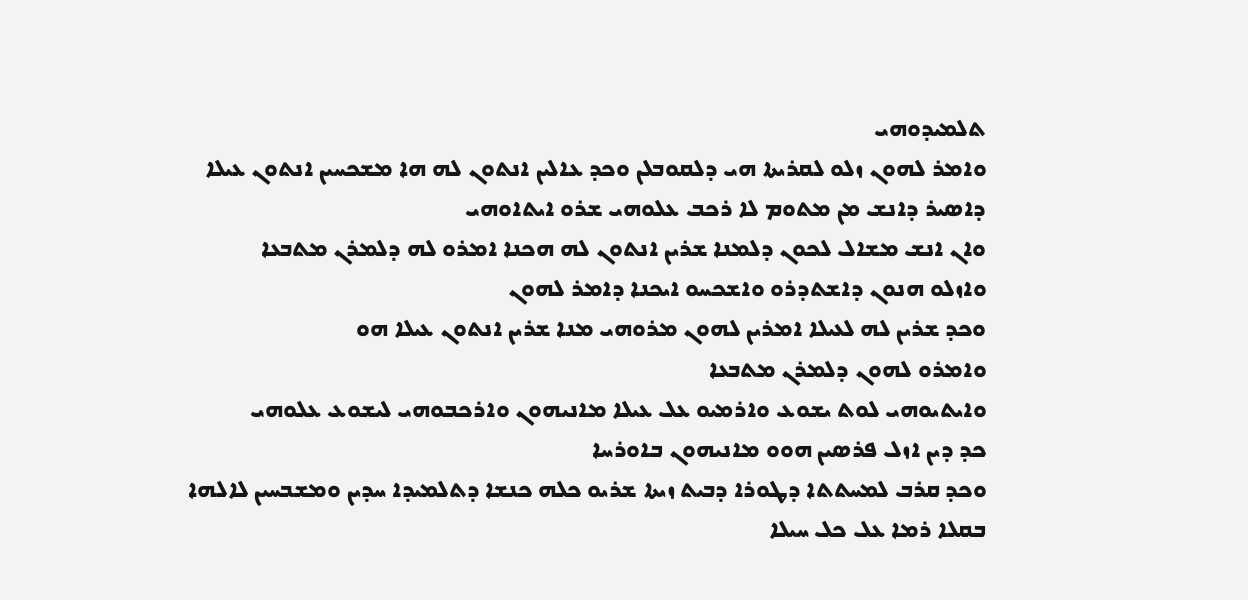ܬܠܡܝܕܘܗܝ
ܘܐܡܪ ܠܗܘܢ ܙܠܘ ܠܩܪܝܬܐ ܗܝ ܕܠܩܘܒܠܢ ܘܟܕ ܥܐܠܝܢ ܐܢܬܘܢ ܠܗ ܗܐ ܡܫܟܚܝܢ ܐܢܬܘܢ ܥܝܠܐ ܕܐܣܝܪ ܕܐܢܫ ܡܢ ܡܬܘܡ ܠܐ ܪܟܒ ܥܠܘܗܝ ܫܪܘ ܐܝܬܐܘܗܝ
ܘܐܢ ܐܢܫ ܡܫܐܠ ܠܟܘܢ ܕܠܡܢܐ ܫܪܝܢ ܐܢܬܘܢ ܠܗ ܗܟܢܐ ܐܡܪܘ ܠܗ ܕܠܡܪܢ ܡܬܒܥܐ
ܘܐܙܠܘ ܗܢܘܢ ܕܐܫܬܕܪܘ ܘܐܫܟܚܘ ܐܝܟܢܐ ܕܐܡܪ ܠܗܘܢ
ܘܟܕ ܫܪܝܢ ܠܗ ܠܥܝܠܐ ܐܡܪܝܢ ܠܗܘܢ ܡܪܘܗܝ ܡܢܐ ܫܪܝܢ ܐܢܬܘܢ ܥܝܠܐ ܗܘ
ܘܐܡܪܘ ܠܗܘܢ ܕܠܡܪܢ ܡܬܒܥܐ
ܘܐܝܬܝܘܗܝ ܠܘܬ ܝܫܘܥ ܘܐܪܡܝܘ ܥܠ ܥܝܠܐ ܡܐܢܝܗܘܢ ܘܐܪܟܒܘܗܝ ܠܝܫܘܥ ܥܠܘܗܝ
ܟܕ ܕܝܢ ܐܙܠ ܦܪܣܝܢ ܗܘܘ ܡܐܢܝܗܘܢ ܒܐܘܪܚܐ
ܘܟܕ ܩܪܒ ܠܡܚܬܬܐ ܕܛܘܪܐ ܕܒܝܬ ܙܝܬܐ ܫܪܝܘ ܟܠܗ ܟܢܫܐ ܕܬܠܡܝܕܐ ܚܕܝܢ ܘܡܫܒܚܝܢ ܠܐܠܗܐ ܒܩܠܐ ܪܡܐ ܥܠ ܟܠ ܚܝܠܐ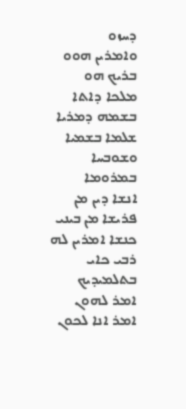ܕܚܙܘ
ܘܐܡܪܝܢ ܗܘܘ ܒܪܝܟ ܗܘ ܡܠܟܐ ܕܐܬܐ ܒܫܡܗ ܕܡܪܝܐ ܫܠܡܐ ܒܫܡܝܐ ܘܫܘܒܚܐ ܒܡܪܘܡܐ
ܐܢܫܐ ܕܝܢ ܡܢ ܦܪܝܫܐ ܡܢ ܒܝܢܝ ܟܢܫܐ ܐܡܪܝܢ ܠܗ ܪܒܝ ܟܐܝ ܒܬܠܡܝܕܝܟ
ܐܡܪ ܠܗܘܢ ܐܡܪ ܐܢܐ ܠܟܘܢ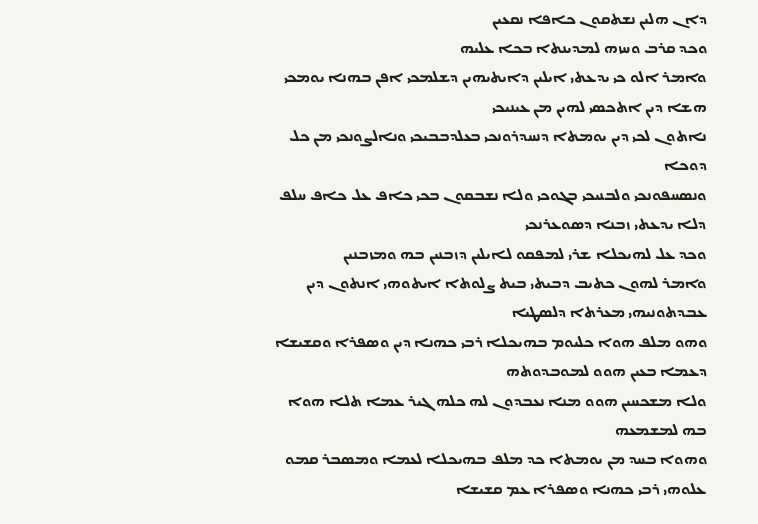ܕܐܢ ܗܠܝܢ ܢܫܬܩܘܢ ܟܐܦܐ ܢܩܥܝܢ
ܘܟܕ ܩܪܒ ܘܚܙܗ ܠܡܕܝܢܬܐ ܒܟܐ ܥܠܝܗ
ܘܐܡܪ ܐܠܘ ܟܝ ܝܕܥܬܝ ܐܝܠܝܢ ܕܐܝܬܝܗܝܢ ܕܫܠܡܟܝ ܐܦܢ ܒܗܢܐ ܝܘܡܟܝ ܗܫܐ ܕܝܢ ܐܬܟܣܝ ܠܗܝܢ ܡܢ ܥܝܢܝܟܝ
ܢܐܬܘܢ ܠܟܝ ܕܝܢ ܝܘܡܬܐ ܕܢܚܕܪܘܢܟܝ ܒܥܠܕܒܒܝܟܝ ܘܢܐܠܨܘܢܟܝ ܡܢ ܟܠ ܕܘܟܐ
ܘܢܣܚܦܘܢܟܝ ܘܠܒܢܝܟܝ ܒܓܘܟܝ ܘܠܐ ܢܫܒܩܘܢ ܒܟܝ ܟܐܦ ܥܠ ܟܐܦ ܚܠܦ ܕܠܐ ܝܕܥܬܝ ܙܒܢܐ ܕܣܘܥܪܢܟܝ
ܘܟܕ ܥܠ ܠܗܝܟܠܐ ܫܪܝ ܠܡܦܩܘ ܠܐܝܠܝܢ ܕܙܒܢܝܢ ܒܗ ܘܡܙܒܢܝܢ
ܘܐܡܪ ܠܗܘܢ ܟܬܝܒ ܕܒܝܬܝ ܒܝܬ ܨܠܘܬܐ ܐܝܬܘܗܝ ܐܢܬܘܢ ܕܝܢ ܥܒܕܬܘܢܝܗܝ ܡܥܪܬܐ ܕܠܣܛܝܐ
ܘܗܘ ܡܠܦ ܗܘܐ ܟܠܝܘܡ ܒܗܝܟܠܐ ܪܒܝ ܟܗܢܐ ܕܝܢ ܘܣܦܪܐ ܘܩܫܝܫܐ ܕܥܡܐ ܒܥܝܢ ܗܘܘ ܠܡܘܒܕܘܬܗ
ܘܠܐ ܡܫܟܚܝܢ ܗܘܘ ܡܢܐ ܢܥܒܕܘܢ ܠܗ ܟܠܗ ܓܝܪ ܥܡܐ ܬܠܐ ܗܘܐ ܒܗ ܠܡܫܡܥܗ
ܘܗܘܐ ܒܚܕ ܡܢ ܝܘܡܬܐ ܟܕ ܡܠܦ ܒܗܝܟܠܐ ܠܥܡܐ ܘܡܣܒܪ ܩܡܘ ܥܠܘܗܝ ܪܒܝ ܟܗܢܐ ܘܣܦܪܐ ܥܡ ܩܫܝܫܐ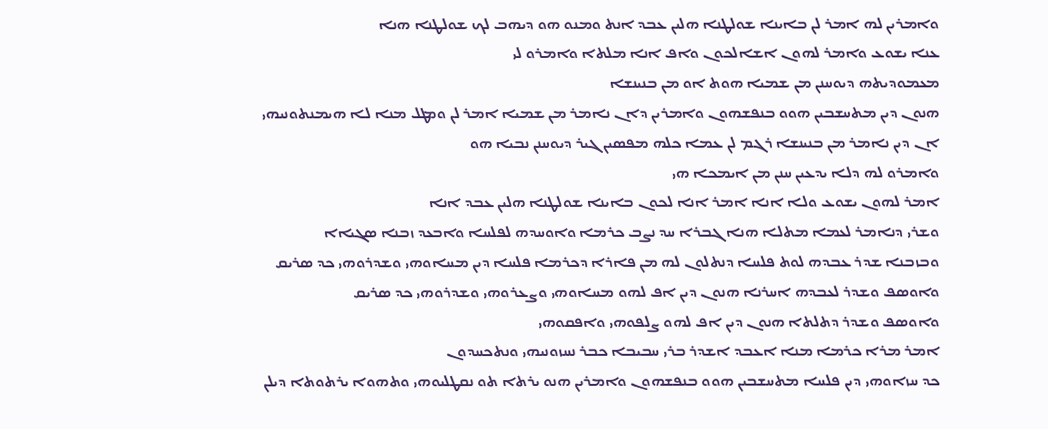ܘܐܡܪܝܢ ܠܗ ܐܡܪ ܠܢ ܒܐܝܢܐ ܫܘܠܛܢܐ ܗܠܝܢ ܥܒܕ ܐܢܬ ܘܡܢܘ ܗܘ ܕܝܗܒ ܠܟ ܫܘܠܛܢܐ ܗܢܐ
ܥܢܐ ܝܫܘܥ ܘܐܡܪ ܠܗܘܢ ܐܫܐܠܟܘܢ ܘܐܦ ܐܢܐ ܡܠܬܐ ܘܐܡܪܘ ܠܝ
ܡܥܡܘܕܝܬܗ ܕܝܘܚܢܢ ܡܢ ܫܡܝܐ ܗܘܬ ܐܘ ܡܢ ܒܢܝܢܫܐ
ܗܢܘܢ ܕܝܢ ܡܬܚܫܒܝܢ ܗܘܘ ܒܢܦܫܗܘܢ ܘܐܡܪܝܢ ܕܐܢ ܢܐܡܪ ܡܢ ܫܡܝܐ ܐܡܪ ܠܢ ܘܡܛܠ ܡܢܐ ܠܐ ܗܝܡܢܬܘܢܝܗܝ
ܐܢ ܕܝܢ ܢܐܡܪ ܡܢ ܒܢܝܢܫܐ ܪܓܡ ܠܢ ܥܡܐ ܟܠܗ ܡܦܣܝܢ ܓܝܪ ܕܝܘܚܢܢ ܢܒܝܐ ܗܘ
ܘܐܡܪܘ ܠܗ ܕܠܐ ܝܕܥܝܢ ܚܢܢ ܡܢ ܐܝܡܟܐ ܗܝ
ܐܡܪ ܠܗܘܢ ܝܫܘܥ ܘܠܐ ܐܢܐ ܐܡܪ ܐܢܐ ܠܟܘܢ ܒܐܝܢܐ ܫܘܠܛܢܐ ܗܠܝܢ ܥܒܕ ܐܢܐ
ܘܫܪܝ ܕܢܐܡܪ ܠܥܡܐ ܡܬܠܐ ܗܢܐ ܓܒܪܐ ܚܕ ܢܨܒ ܟܪܡܐ ܘܐܘܚܕܗ ܠܦܠܚܐ ܘܐܒܥܕ ܙܒܢܐ ܣܓܝܐܐ
ܘܒܙܒܢܐ ܫܕܪ ܥܒܕܗ ܠܘܬ ܦܠܚܐ ܕܢܬܠܘܢ ܠܗ ܡܢ ܦܐܪܐ ܕܟܪܡܐ ܦܠܚܐ ܕܝܢ ܡܚܐܘܗܝ ܘܫܕܪܘܗܝ ܟܕ ܣܪܝܩ
ܘܐܘܣܦ ܘܫܕܪ ܠܥܒܕܗ ܐܚܪܢܐ ܗܢܘܢ ܕܝܢ ܐܦ ܠܗܘ ܡܚܐܘܗܝ ܘܨܥܪܘܗܝ ܘܫܕܪܘܗܝ ܟܕ ܣܪܝܩ
ܘܐܘܣܦ ܘܫܕܪ ܕܬܠܬܐ ܗܢܘܢ ܕܝܢ ܐܦ ܠܗܘ ܨܠܦܘܗܝ ܘܐܦܩܘܗܝ
ܐܡܪ ܡܪܐ ܟܪܡܐ ܡܢܐ ܐܥܒܕ ܐܫܕܪ ܒܪܝ ܚܒܝܒܐ ܟܒܪ ܢܚܙܘܢܝܗܝ ܘܢܬܟܚܕܘܢ
ܟܕ ܚܙܐܘܗܝ ܕܝܢ ܦܠܚܐ ܡܬܚܫܒܝܢ ܗܘܘ ܒܢܦܫܗܘܢ ܘܐܡܪܝܢ ܗܢܘ ܝܪܬܐ ܬܘ ܢܩܛܠܝܘܗܝ ܘܬܗܘܐ ܝܪܬܘܬܐ ܕܝܠܢ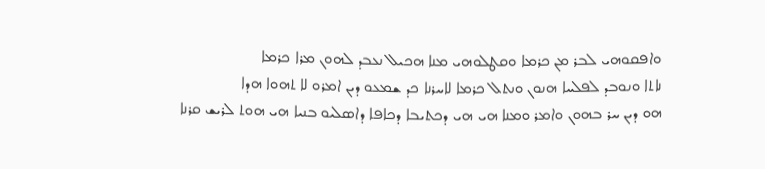ܘܐܦܩܘܗܝ ܠܒܪ ܡܢ ܟܪܡܐ ܘܩܛܠܘܗܝ ܡܢܐ ܗܟܝܠ ܢܥܒܕ ܠܗܘܢ ܡܪܐ ܟܪܡܐ
ܢܐܬܐ ܘܢܘܒܕ ܠܦܠܚܐ ܗܢܘܢ ܘܢܬܠ ܟܪܡܐ ܠܐܚܪܢܐ ܟܕ ܫܡܥܘ ܕܝܢ ܐܡܪܘ ܠܐ ܬܗܘܐ ܗܕܐ
ܗܘ ܕܝܢ ܚܪ ܒܗܘܢ ܘܐܡܪ ܘܡܢܐ ܗܝ ܗܝ ܕܟܬܝܒܐ ܕܟܐܦܐ ܕܐܣܠܝܘ ܒܢܝܐ ܗܝ ܗܘܬ ܠܪܝܫ ܩܪܢܐ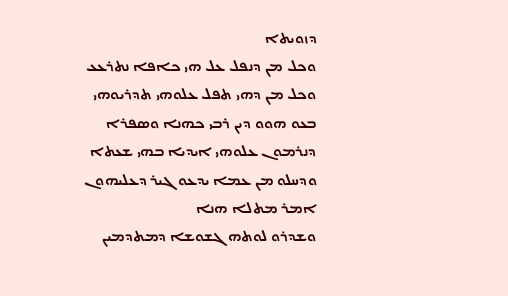ܕܙܘܝܬܐ
ܘܟܠ ܡܢ ܕܢܦܠ ܥܠ ܗܝ ܟܐܦܐ ܢܬܪܥܥ ܘܟܠ ܡܢ ܕܗܝ ܬܦܠ ܥܠܘܗܝ ܬܕܪܝܘܗܝ
ܒܥܘ ܗܘܘ ܕܝܢ ܪܒܝ ܟܗܢܐ ܘܣܦܪܐ ܕܢܪܡܘܢ ܥܠܘܗܝ ܐܝܕܝܐ ܒܗܝ ܫܥܬܐ ܘܕܚܠܘ ܡܢ ܥܡܐ ܝܕܥܘ ܓܝܪ ܕܥܠܝܗܘܢ ܐܡܪ ܡܬܠܐ ܗܢܐ
ܘܫܕܪܘ ܠܘܬܗ ܓܫܘܫܐ ܕܡܬܕܡܝܢ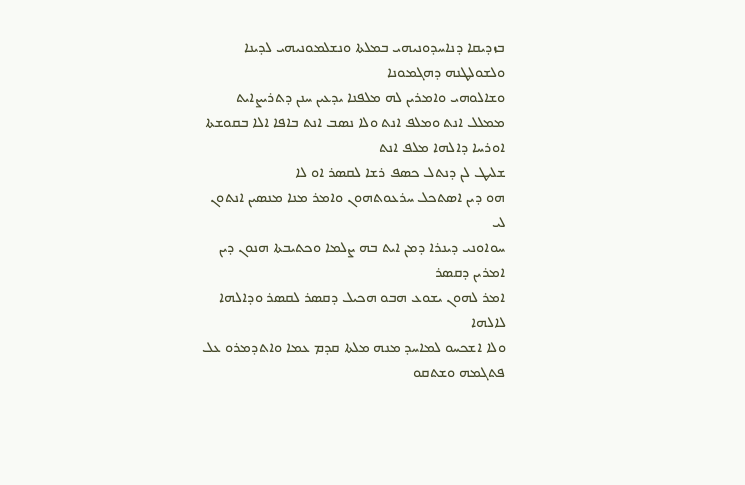ܒܙܕܝܩܐ ܕܢܐܚܕܘܢܝܗܝ ܒܡܠܬܐ ܘܢܫܠܡܘܢܝܗܝ ܠܕܝܢܐ ܘܠܫܘܠܛܢܗ ܕܗܓܡܘܢܐ
ܘܫܐܠܘܗܝ ܘܐܡܪܝܢ ܠܗ ܡܠܦܢܐ ܝܕܥܝܢ ܚܢܢ ܕܬܪܝܨܐܝܬ ܡܡܠܠ ܐܢܬ ܘܡܠܦ ܐܢܬ ܘܠܐ ܢܣܒ ܐܢܬ ܒܐܦܐ ܐܠܐ ܒܩܘܫܬܐ ܐܘܪܚܐ ܕܐܠܗܐ ܡܠܦ ܐܢܬ
ܫܠܝܛ ܠܢ ܕܢܬܠ ܟܣܦ ܪܫܐ ܠܩܣܪ ܐܘ ܠܐ
ܗܘ ܕܝܢ ܐܣܬܟܠ ܚܪܥܘܬܗܘܢ ܘܐܡܪ ܡܢܐ ܡܢܣܝܢ ܐܢܬܘܢ ܠܝ
ܚܘܐܘܢܝ ܕܝܢܪܐ ܕܡܢ ܐܝܬ ܒܗ ܨܠܡܐ ܘܟܬܝܒܬܐ ܗܢܘܢ ܕܝܢ ܐܡܪܝܢ ܕܩܣܪ
ܐܡܪ ܠܗܘܢ ܝܫܘܥ ܗܒܘ ܗܟܝܠ ܕܩܣܪ ܠܩܣܪ ܘܕܐܠܗܐ ܠܐܠܗܐ
ܘܠܐ ܐܫܟܚܘ ܠܡܐܚܕ ܡܢܗ ܡܠܬܐ ܩܕܡ ܥܡܐ ܘܐܬܕܡܪܘ ܥܠ ܦܬܓܡܗ ܘܫܬܩܘ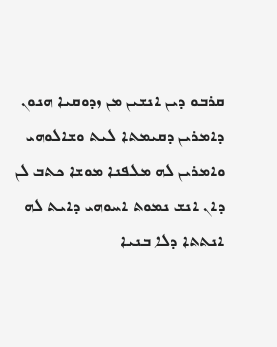ܩܪܒܘ ܕܝܢ ܐܢܫܝܢ ܡܢ ܙܕܘܩܝܐ ܗܢܘܢ ܕܐܡܪܝܢ ܕܩܝܡܬܐ ܠܝܬ ܘܫܐܠܘܗܝ
ܘܐܡܪܝܢ ܠܗ ܡܠܦܢܐ ܡܘܫܐ ܟܬܒ ܠܢ ܕܐܢ ܐܢܫ ܢܡܘܬ ܐܚܘܗܝ ܕܐܝܬ ܠܗ ܐܢܬܬܐ ܕܠܐ ܒܢܝܐ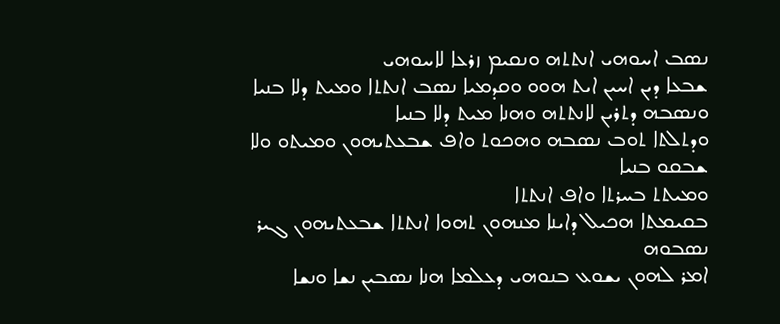ܢܣܒ ܐܚܘܗܝ ܐܢܬܬܗ ܘܢܩܝܡ ܙܪܥܐ ܠܐܚܘܗܝ
ܫܒܥܐ ܕܝܢ ܐܚܝܢ ܐܝܬ ܗܘܘ ܘܩܕܡܝܐ ܢܣܒ ܐܢܬܬܐ ܘܡܝܬ ܕܠܐ ܒܢܝܐ
ܘܢܣܒܗ ܕܬܪܝܢ ܠܐܢܬܬܗ ܘܗܢܐ ܡܝܬ ܕܠܐ ܒܢܝܐ
ܘܕܬܠܬܐ ܬܘܒ ܢܣܒܗ ܘܗܟܘܬ ܘܐܦ ܫܒܥܬܝܗܘܢ ܘܡܝܬܘ ܘܠܐ ܫܒܩܘ ܒܢܝܐ
ܘܡܝܬܬ ܒܚܪܬܐ ܘܐܦ ܐܢܬܬܐ
ܒܩܝܡܬܐ ܗܟܝܠ ܕܐܝܢܐ ܡܢܗܘܢ ܬܗܘܐ ܐܢܬܬܐ ܫܒܥܬܝܗܘܢ ܓܝܪ ܢܣܒܘܗ
ܐܡܪ ܠܗܘܢ ܝܫܘܥ ܒܢܘܗܝ ܕܥܠܡܐ ܗܢܐ ܢܣܒܝܢ ܢܫܐ ܘܢܫܐ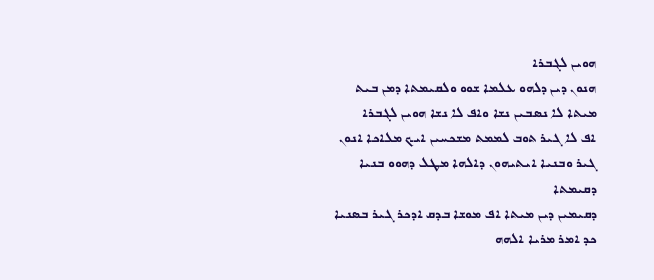ܗܘܝܢ ܠܓܒܪܐ
ܗܢܘܢ ܕܝܢ ܕܠܗܘ ܥܠܡܐ ܫܘܘ ܘܠܩܝܡܬܐ ܕܡܢ ܒܝܬ ܡܝܬܐ ܠܐ ܢܣܒܝܢ ܢܫܐ ܘܐܦ ܠܐ ܢܫܐ ܗܘܝܢ ܠܓܒܪܐ
ܐܦ ܠܐ ܓܝܪ ܬܘܒ ܠܡܡܬ ܡܫܟܚܝܢ ܐܝܟ ܡܠܐܟܐ ܐܢܘܢ ܓܝܪ ܘܒܢܝܐ ܐܝܬܝܗܘܢ ܕܐܠܗܐ ܡܛܠ ܕܗܘܘ ܒܢܝܐ ܕܩܝܡܬܐ
ܕܩܝܡܝܢ ܕܝܢ ܡܝܬܐ ܐܦ ܡܘܫܐ ܒܕܩ ܐܕܟܪ ܓܝܪ ܒܣܢܝܐ ܟܕ ܐܡܪ ܡܪܝܐ ܐܠܗܗ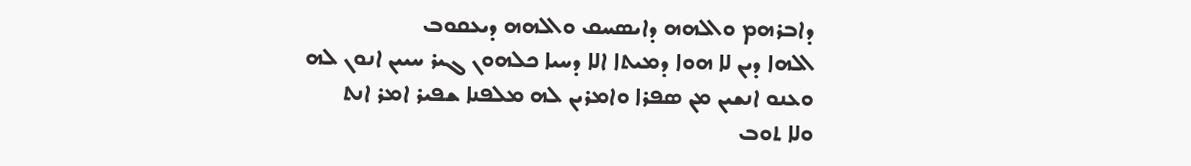ܕܐܒܪܗܡ ܘܐܠܗܗ ܕܐܝܣܚܩ ܘܐܠܗܗ ܕܝܥܩܘܒ
ܐܠܗܐ ܕܝܢ ܠܐ ܗܘܐ ܕܡܝܬܐ ܐܠܐ ܕܚܝܐ ܟܠܗܘܢ ܓܝܪ ܚܝܝܢ ܐܢܘܢ ܠܗ
ܘܥܢܘ ܐܢܫܝܢ ܡܢ ܣܦܪܐ ܘܐܡܪܝܢ ܠܗ ܡܠܦܢܐ ܫܦܝܪ ܐܡܪ ܐܢܬ
ܘܠܐ ܬܘܒ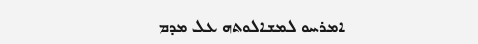ܐܡܪܚܘ ܠܡܫܐܠܘܬܗ ܥܠ ܡܕܡ